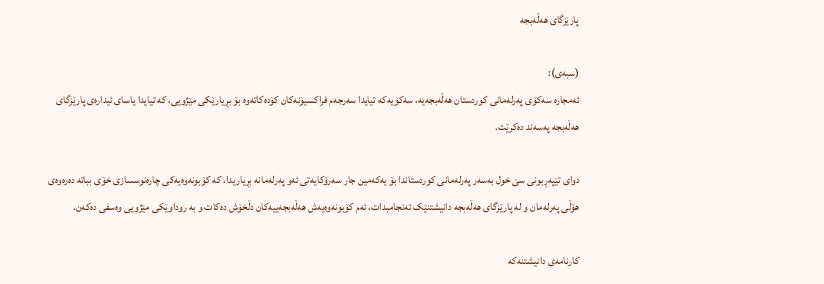پارێزگای هەڵەبجە

(سبەی):
ئەمجارە سەکۆی پەرلەمانی کوردستان هەڵەبجەیە، سەکۆیەکە تیایدا سەرجەم فراکسیۆنەکان کۆدەکاتەوە بۆ بڕیارێکی مێژویی، کە تیایدا یاسای ئیدارەی پارێزگای هەڵەبجە پەسەند دەکرێت.

دوای تێپەڕبونی سێ خول بەسەر پەرلەمانى کوردستاندا بۆ یەکەمین جار سەرۆکایەتى ئەو پەرلەمانە بڕیاریدا، کە کۆبونەوەیەکى چارەنوسسازى خۆى بباتە دەرەوەى هۆڵى پەرلەمان و لە پارێزگای هەڵەبجە دانیشتنێک ئەنجامبدات، ئەم کۆبونەوەیەش هەڵەبجەییەکان دڵخۆش دەکات و بە روداوێکى مێژویی وەسفی دەکەن.

کارنامەی دانیشتنەکە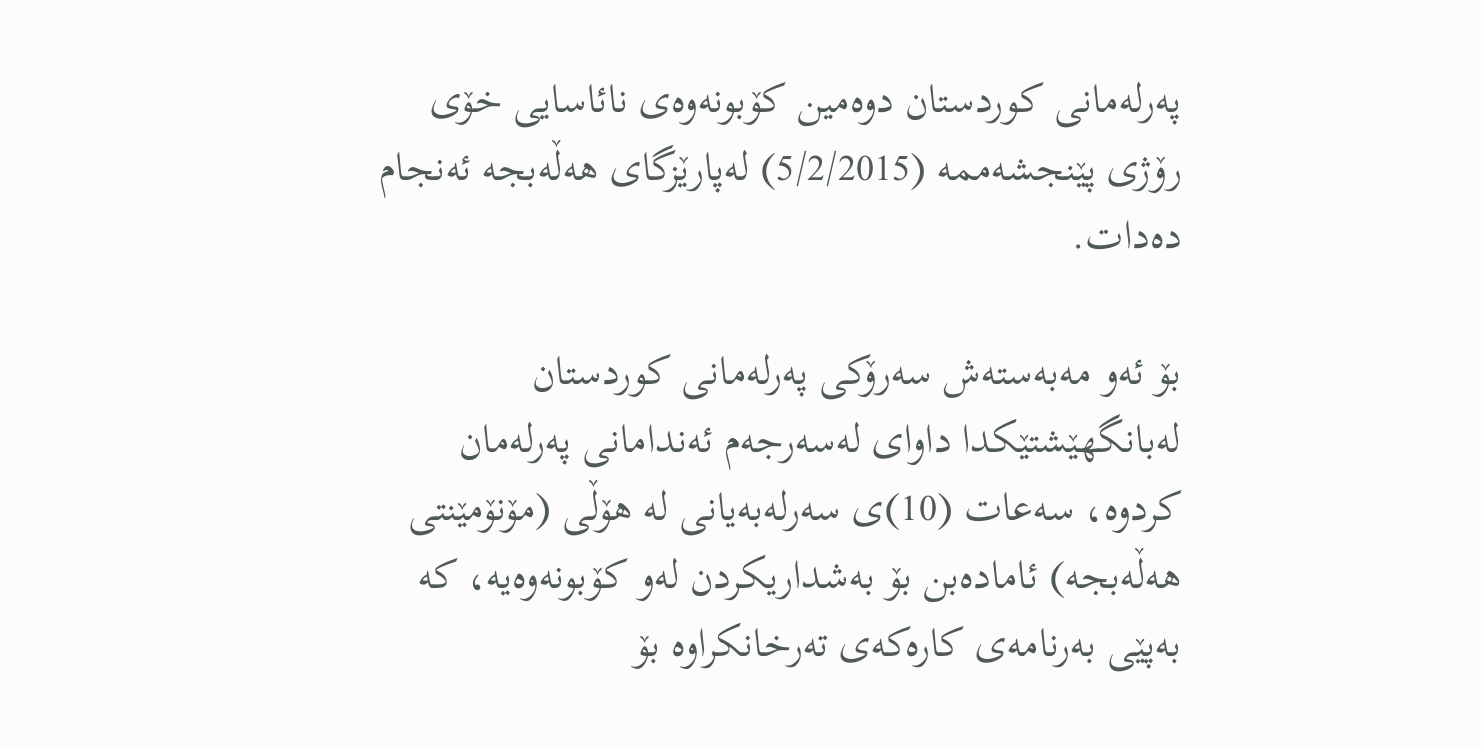پەرلەمانی كوردستان دوەمین كۆبونەوەی نائاسایی خۆی رۆژی پێنجشەممە (5/2/2015) لەپارێزگای هەڵەبجە ئەنجام دەدات.

بۆ ئەو مەبەستەش سەرۆكی پەرلەمانی كوردستان لەبانگهێشتێكدا داوای لەسەرجەم ئەندامانی پەرلەمان كردوە، سەعات (10)ی سەرلەبەیانی لە هۆڵی (مۆنۆمێنتی هەڵەبجە) ئامادەبن بۆ بەشداریكردن لەو كۆبونەوەیە، كە بەپێی بەرنامەی كارەكەی تەرخانكراوە بۆ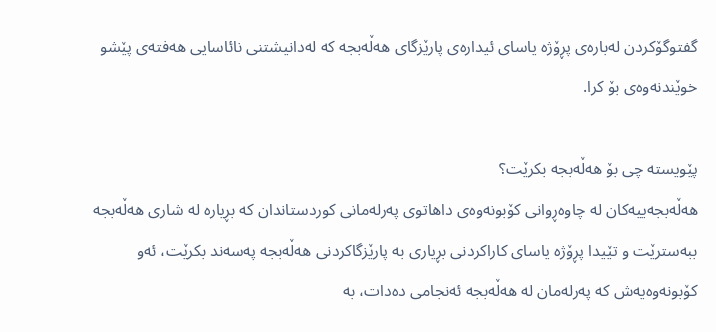گفتوگۆكردن لەبارەی پڕۆژە یاسای ئیدارەی پارێزگای هەڵەبجە كە لەدانیشتنی نائاسایی هەفتەی پێشو خوێندنەوەی بۆ كرا.

پێویسته‌ چی‌ بۆ هه‌ڵه‌بجه‌ بكرێت؟
هه‌ڵه‌بجه‌ییەکان له‌ چاوه‌ڕوانی‌ كۆبونه‌وه‌ی‌ داهاتوی‌ په‌رله‌مانی‌ كوردستاندان كه‌ بڕیاره‌ له‌ شاری‌ هه‌ڵه‌بجه‌ ببه‌سترێت و تێیدا پڕۆژه‌ یاسای‌ كاراكردنی‌ بڕیاری‌ به‌ پارێزگاكردنی‌ هه‌ڵه‌بجه‌ په‌سه‌ند بكرێت، ئه‌و كۆبونه‌وه‌یه‌ش كه‌ په‌رله‌مان له‌ هه‌ڵه‌بجه‌ ئه‌نجامی‌ ده‌دات، بە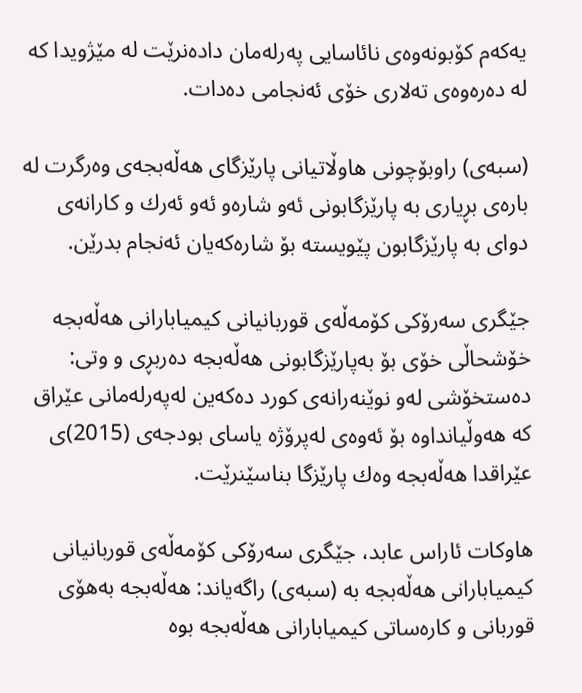یه‌كه‌م كۆبونه‌وه‌ی‌ نائاسایی پەرلەمان دادەنرێت لە مێژویدا کە لە دەرەوەی تەلاری خۆی ئەنجامی دەدات.

(سبه‌ی) راوبۆچونی‌ هاوڵاتیانی‌ پارێزگای هه‌ڵه‌بجه‌ی‌ وه‌رگرت له‌ باره‌ی‌ بڕیاری‌ به‌ پارێزگابونی‌ ئەو شارەو ئه‌و ئه‌رك و كارانه‌ی‌ دوای‌ به‌ پارێزگابون پێویسته‌ بۆ شاره‌كه‌یان ئه‌نجام بدرێن.

جێگری‌ سه‌رۆكی‌ كۆمه‌ڵه‌ی‌ قوربانیانی‌ كیمیابارانی‌ هه‌ڵه‌بجه‌ خۆشحاڵی‌ خۆی‌ بۆ به‌پارێزگابونی‌ هه‌ڵه‌بجه‌ ده‌ربڕی‌ و وتی: ده‌ستخۆشی‌ له‌و نوێنه‌رانه‌ی‌ كورد دەکەین له‌په‌رله‌مانی‌ عێراق كه‌ هه‌وڵیانداوه‌ بۆ ئه‌وه‌ی‌ له‌پرۆژه‌ یاسای‌ بودجه‌ی‌ (2015)ی‌ عێراقدا هه‌ڵه‌بجه‌ وه‌ك پارێزگا بناسێنرێت.

هاوکات ئاراس عابد، جێگری‌ سه‌رۆكی‌ كۆمه‌ڵه‌ی‌ قوربانیانی‌ كیمیابارانی‌ هه‌ڵه‌بجه‌ به‌ (سبه‌ی) راگه‌یاند: هه‌ڵه‌بجه‌ به‌هۆی‌ قوربانی‌ و كاره‌ساتی‌ كیمیابارانی‌ هه‌ڵه‌بجه‌ بوە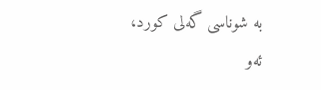به‌ شوناسی‌ گه‌لی‌ كورد، ئه‌و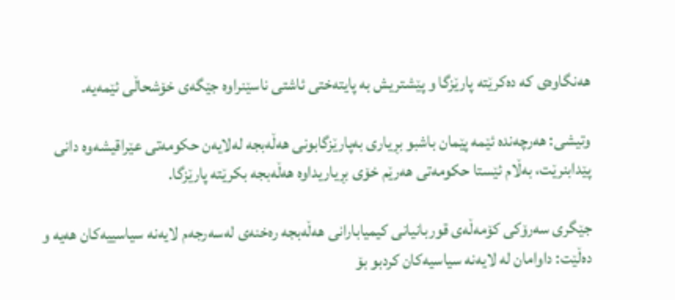هه‌نگاوه‌ی‌ كه‌ ده‌كرێته‌ پارێزگا و پێشتریش بە پایته‌ختی‌ ئاشتی‌ ناسێنراوە جێگه‌ی‌ خۆشحاڵی‌ ئێمه‌یه‌.

وتیشی: هه‌رچه‌نده‌ ئێمه‌ پێمان باشبو بڕیاری‌ به‌پارێزگابونی‌ هه‌ڵه‌بجه‌ له‌لایه‌ن حكومه‌تی‌ عێراقیشه‌وه‌ دانی پێدابنرێت، بەڵام ئێستا حكومه‌تی‌ هه‌رێم خۆی‌ بڕیاریداوه‌ هه‌ڵه‌بجه‌ بكرێته‌ پارێزگا.

جێگری‌ سه‌رۆكی‌ كۆمه‌ڵه‌ی‌ قوربانیانی‌ كیمیابارانی‌ هه‌ڵه‌بجه‌ رەخنەی له‌سه‌رجه‌م لایه‌نه‌ سیاسییه‌كان هه‌یه و دەڵێت: داوامان لە لایەنە سیاسیەکان کردبو بۆ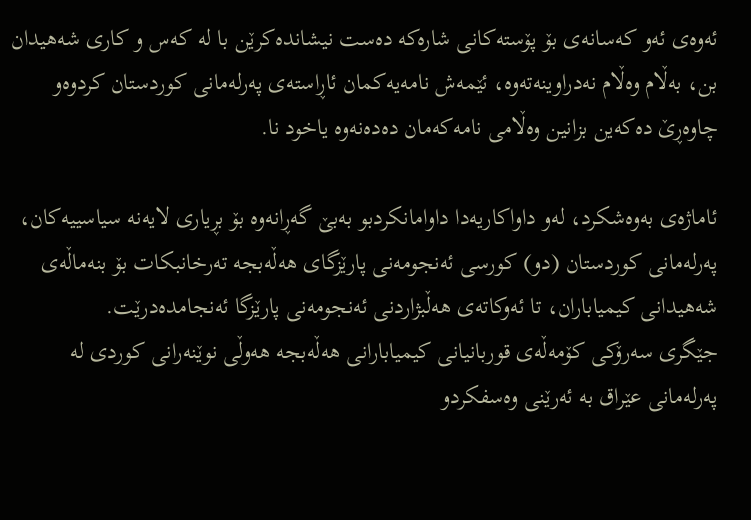ئەوەی ئه‌و كه‌سانه‌ی‌ بۆ پۆسته‌كانی شارەکە ده‌ست نیشانده‌كرێن با له‌ كه‌س و كاری‌ شه‌هیدان بن، بەڵام وەڵام نەدراوینەتەوە، ئێمەش نامه‌یه‌كمان ئاڕاسته‌ی‌ په‌رله‌مانی‌ كوردستان كردوه‌و چاوه‌ڕێ ده‌كه‌ین بزانین وەڵامی‌ نامه‌كه‌مان ده‌دەنەوە یاخود‌ نا.

ئاماژەی بەوەشکرد، لەو داواکاریەدا داوامانكردبو به‌بێ‌ گه‌ڕانه‌وه‌ بۆ بڕیاری‌ لایه‌نه‌ سیاسییه‌كان، په‌رله‌مانی‌ كوردستان (دو) كورسی‌ ئه‌نجومه‌نی‌ پارێزگای‌ هه‌ڵه‌بجه‌ تەرخانبکات بۆ بنه‌ماڵه‌ی‌ شه‌هیدانی‌ كیمیاباران، تا ئه‌وكاته‌ی‌ هه‌ڵبژاردنی‌ ئه‌نجومه‌نی‌ پارێزگا ئەنجامدەدرێت.
جێگری‌ سه‌رۆكی‌ كۆمه‌ڵه‌ی‌ قوربانیانی‌ كیمیابارانی‌ هه‌ڵه‌بجه‌ هەوڵی‌ نوێنه‌رانی‌ كوردی له‌ په‌رله‌مانی‌ عێراق بە ئەرێنی وەسفکردو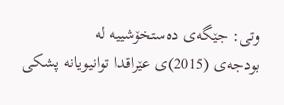وتی: جێگەی دەستخۆشییە له‌ بودجه‌ی ‌(2015)ی‌ عێراقدا توانیویانه‌ پشكی‌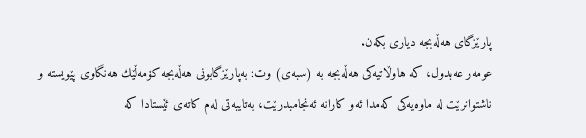پارێزگای‌ هه‌ڵه‌بجه‌ دیاری‌ بكه‌ن.
عومه‌ر عه‌بدول، کە هاوڵاتیەکی هەڵەبجە بە (سبه‌ی) وت‌: به‌پارێزگابونی‌ هه‌ڵه‌بجه‌ كۆمه‌ڵێك هه‌نگاوی‌ پێویسته و ناشتوانرێت له‌ ماوه‌یه‌كی‌ كه‌مدا ئه‌و كارانه‌ ئەنجامبدرێت، به‌تایبه‌تی‌ له‌م كاته‌ی‌ ئێستادا كه‌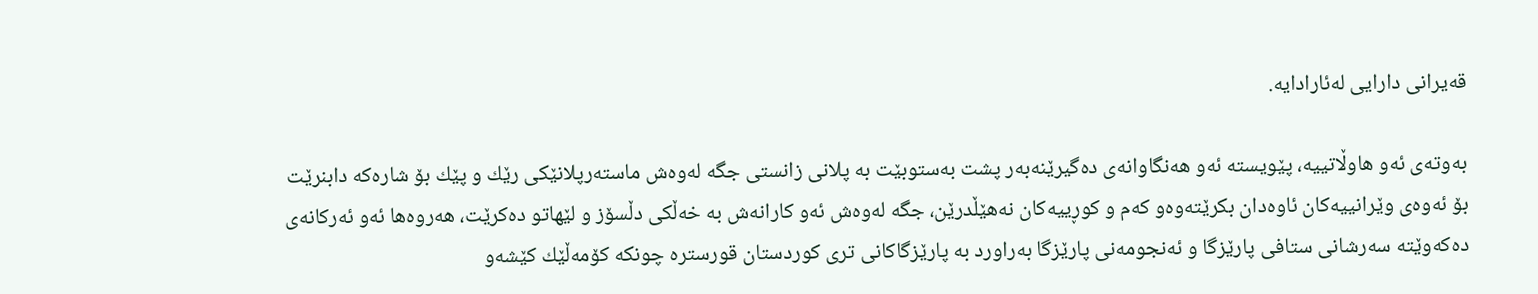قه‌یرانی‌ دارایی‌ له‌ئارادایه‌.

بەوتەی ئەو هاوڵاتییە، پێویسته‌ ئه‌و هه‌نگاوانه‌ی‌ ده‌گیرێنه‌به‌ر پشت به‌ستوبێت به‌ پلانی‌ زانستی‌ جگە لەوەش ماسته‌رپلانێكی‌ رێك و پێك بۆ شاره‌كه‌ دابنرێت بۆ ئه‌وه‌ی‌ وێرانییه‌كان ئاوه‌دان بكرێته‌وه‌و كه‌م و كوڕییه‌كان نه‌هێڵدرێن، جگە لەوەش ئەو کارانەش به‌ خه‌ڵكی‌ دڵسۆز و لێهاتو ده‌كرێت، هه‌روه‌ها ئه‌و ئه‌ركانه‌ی‌ ده‌كه‌وێته‌ سه‌رشانی‌ ستافی‌ پارێزگا و ئه‌نجومه‌نی‌ پارێزگا به‌راورد به‌ پارێزگاكانی‌ تری‌ كوردستان قورستره‌ چونكه‌ كۆمه‌ڵێك كێشه‌و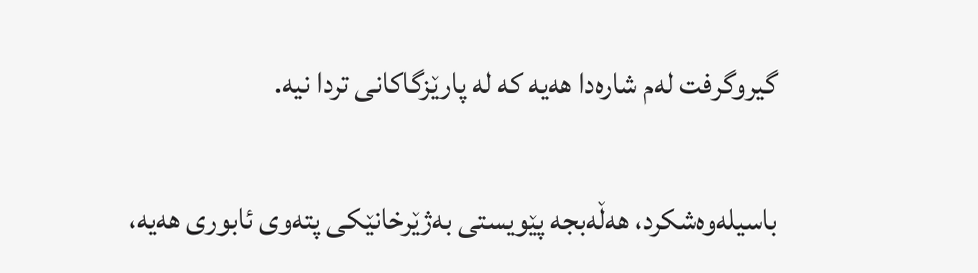گیروگرفت له‌م شاره‌دا هه‌یه‌ كه‌ له‌ پارێزگاكانی‌ تردا نیه‌.

باسیلەوەشکرد، هه‌ڵه‌بجه‌ پێویستی‌ به‌ژێرخانێكی‌ پته‌وی‌ ئابوری‌ هه‌یه‌،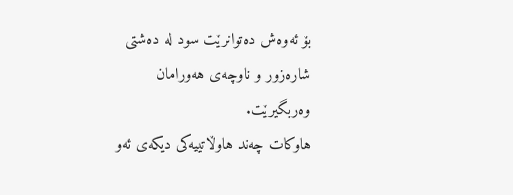بۆ ئه‌وه‌ش ده‌توانرێت سود له‌ ده‌شتی‌ شاره‌زور و ناوچه‌ی‌ هه‌ورامان وه‌ربگیرێت.
هاوکات چەند هاوڵاتییەکی دیکەی ئەو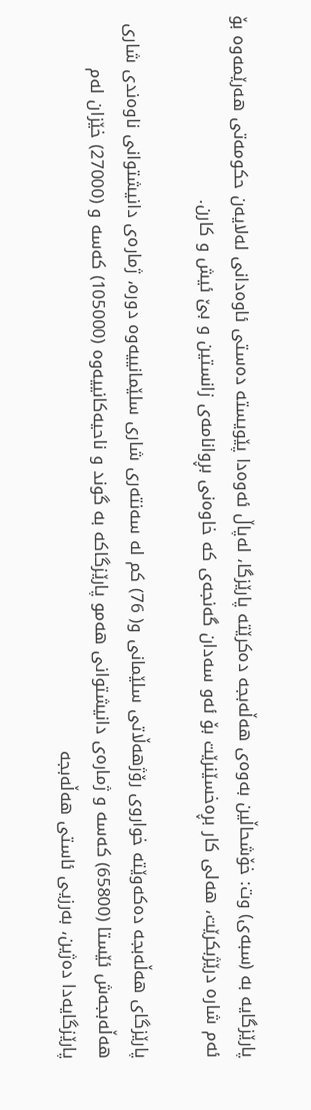پارێزگایە بە (سبەی) وت: خۆشحاڵین به‌وه‌ی‌ هه‌ڵه‌بجه‌ ده‌كرێته‌ پارێزگا، له‌پاڵ ئه‌وه‌دا پێویسته‌ ده‌ستی‌ ئاوه‌دانی له‌لایه‌ن حكومه‌تی هەرێمەوە بۆ ئه‌م شاره‌ درێژبكرێت‌، هه‌لی‌ كار بڕه‌خسێنرێت بۆ ئه‌و سه‌دان گه‌نجه‌ی‌ كه‌ خاوه‌نی‌ بڕوانامه‌ی‌ زانستین و بێ‌ ئیش و كارن.

پارێزگای هه‌ڵه‌بجه‌ ده‌كه‌وێته‌ خواروی رۆژهه‌ڵاتی سلێمانی و( 76) كم لە سەنتەری شاری سلێمانییەوە دورە، ژماره‌ی دانیشتوانی ناوه‌ندی شاری هەڵەبجەش ئێستا (65800) كه‌سه‌ ‌و ژماره‌ی دانیشتوانی هه‌مو پارێزگاكه‌ به‌ گوند ‌و ناحیه‌كانییه‌وه‌ (105000) كه‌سه‌ و (27000) خێزان له‌م پارێزگایه‌دا ده‌ژین، به‌رزیی ئاستی هه‌ڵه‌بجه‌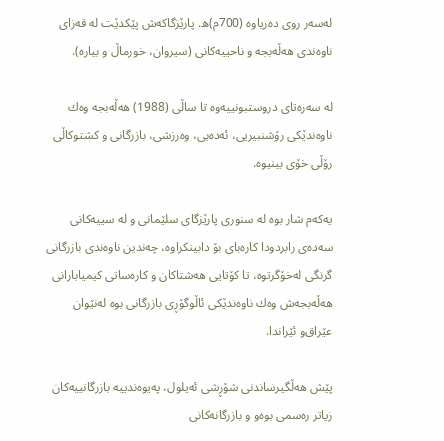له‌سه‌ر روی ده‌ریاوه‌ (700م)ه‌. پارێزگاکەش پێكدێت له‌ قه‌زای ناوه‌ندی هەڵەبجە و ناحییەکانی (سیروان، خورماڵ و بیاره).

له‌ سه‌ره‌تای دروستبونییه‌وه‌ تا ساڵی (1988) هه‌ڵه‌بجه‌ وه‌ك ناوه‌ندێكی رۆشنبیریی، ئه‌ده‌بی، وه‌رزشی، بازرگانی و كشتوكاڵی رۆڵی خۆی بینیوه‌.

یه‌كه‌م شار بوه‌ له‌ سنوری پارێزگای سلێمانی و له‌ سییه‌كانی سه‌ده‌ی رابردودا كاره‌بای بۆ دابینکراوە‌، چه‌ندین ناوه‌ندی بازرگانی گرنگی له‌خۆگرتوه‌، تا كۆتایی هه‌شتاكان و كاره‌ساتی كیمیابارانی هه‌ڵه‌بجەش وه‌ك ناوه‌ندێكی ئاڵوگۆڕی‌ بازرگانی بوه‌ له‌نێوان عێراق‌و ئێراندا.

پێش هه‌ڵگیرساندنی شۆڕشی ئه‌یلول، په‌یوه‌ندییه‌ بازرگانییه‌كان زیاتر رەسمی بوەو و بازرگانه‌كانی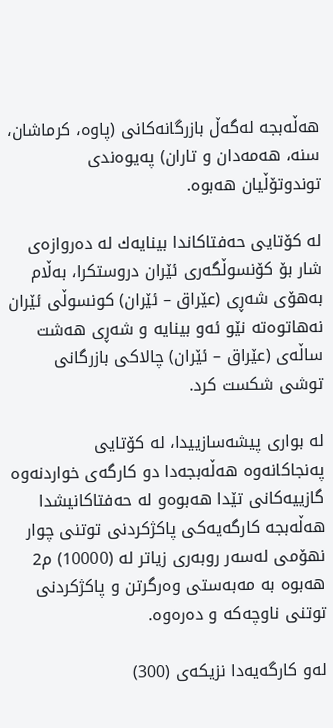هه‌ڵه‌بجه‌ له‌گه‌ڵ بازرگانه‌كانی (پاوه‌، كرماشان، سنه‌، هه‌مه‌دان و تاران) په‌یوه‌ندی توندوتۆڵیان هه‌بوه‌.

له‌ كۆتایی حه‌فتاكاندا بینایه‌ك له‌ ده‌روازه‌ی شار بۆ كۆنسوڵگه‌ری ئێران دروستكرا، به‌ڵام به‌هۆی شه‌ڕی (عێراق – ئێران) كونسوڵی ئێران نه‌هاتوەتە نێو ئەو بینایە و شه‌ڕی هەشت ساڵەی (عێراق – ئێران) چالاكی بازرگانی توشی شکست کرد.

له‌ بواری پیشه‌سازییدا، له‌ كۆتایی په‌نجاكانه‌وه‌ هه‌ڵه‌بجه‌دا دو كارگه‌ی خواردنه‌وه‌ گازییه‌كانی تێدا هەبوەو له‌ حه‌فتاكانیشدا هه‌ڵه‌بجه‌ كارگه‌یه‌كی پاكژكردنی توتنی چوار نهۆمی له‌سه‌ر روبه‌ری زیاتر له‌ (10000) م2 هەبوە‌ به‌ مه‌به‌ستی وه‌رگرتن و پاكژكردنی توتنی ناوچه‌كه‌ و ده‌ره‌وه‌.

لەو كارگه‌یه‌دا نزیكه‌ی (300)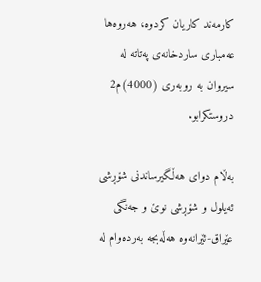كارمه‌ند كاریان كردوه‌، هه‌روه‌ها عەمباری ساردخانه‌ی په‌تاته‌ له‌ سیروان به‌ روبه‌ری (4000)م2 دروستكرابو.

بەڵام دوای هەڵگیرساندنی شۆڕشی ئه‌یلول و شۆڕشی نوێ و جه‌نگی عێراق-ئێرانه‌وه‌ هه‌ڵه‌بجه‌ به‌رده‌وام له‌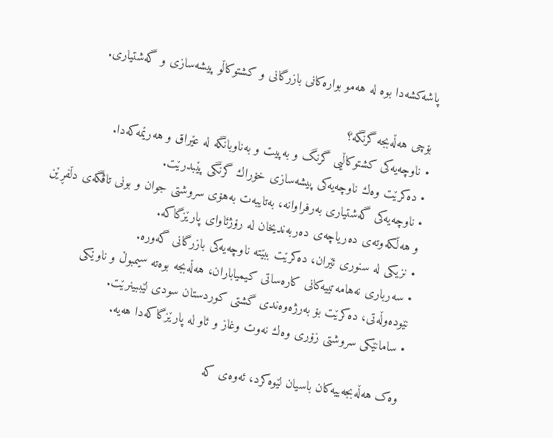پاشه‌كشه‌دا بوه‌ له‌ هه‌مو بواره‌كانی بازرگانی و كشتوكاڵو پیشه‌سازی و گه‌شتیاری.

بۆچی هەڵەبجە گرنگە؟
• ناوچه‌یه‌كی كشتوكاڵیی گرنگ و به‌پیت و به‌ناوبانگه‌ له‌ عێراق و هه‌رێمه‌كه‌دا.
• ده‌كرێت وه‌ك ناوچه‌یه‌كی پیشه‌سازی خۆراك گرنگی پێبدرێت.
• ناوچه‌یه‌كی گه‌شتیاری به‌رفراوانه‌، به‌تایبه‌ت به‌هۆی سروشتی جوان و بونی‌ تاڤگه‌ی‌ دڵفڕێن و هه‌ڵكه‌وته‌ی ده‌ریاچه‌ی ده‌ربه‌ندیخان له‌ رۆژئاوای پارێزگاكه‌.
• نزیكی له‌ سنوری ئێران، ده‌كرێت ببێته‌ ناوچه‌یه‌كی بازرگانی گه‌وره‌.
• سه‌رباری نه‌هامه‌تییه‌كانی كاره‌ساتی كیمیاباران، هه‌ڵه‌بجه‌ بوه‌ته‌ سیمبوڵ و ناوێكی نێوده‌وڵه‌تی، ده‌كرێت بۆ به‌رژه‌وه‌ندی‌ گشتی كوردستان سودی‌ لێببینرێت.
• سامانێكی سروشتی زۆری وه‌ك نه‌وت وغاز ‌و ئاو له‌ پارێزگاكه‌دا هه‌یه‌.

وەک هەڵەبجەییەکان باسیان لێوەکرد، ئه‌وه‌ی‌ كه‌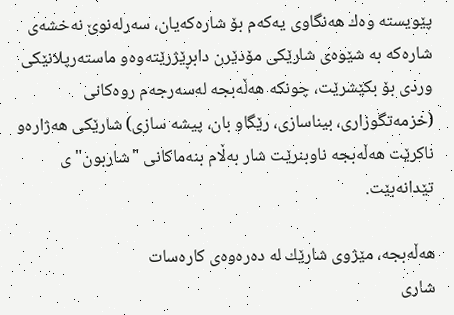پێویسته‌ وه‌ك هه‌نگاوی‌ یه‌كه‌م بۆ شارەکەیان، سه‌رله‌نوێ‌ نه‌خشه‌ی‌ شاره‌كه‌ به‌ شێوه‌ی‌ شارێكی‌ مۆدێرن دابڕێژرێته‌وه‌و ماسته‌رپلانێكی‌ وردی‌ بۆ بکێشرێت، چونكه‌ هه‌ڵه‌بجه‌ له‌سه‌رجه‌م روه‌كانی‌ (خزمه‌تگوزاری‌، بیناسازی‌، رێگاو بان، پیشه‌ سازی‌) شارێكی‌ هه‌ژاره‌و ناكرێت هه‌ڵه‌بجه‌ ناوبنرێت شار بەڵام بنه‌ماكانی‌ "شاربون"ی‌ تێدانه‌بێت.

هه‌ڵه‌بجه‌، مێژوی شارێك له‌ ده‌ره‌وه‌ی كاره‌سات
شاری‌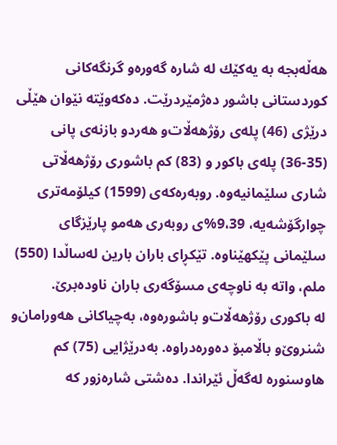هه‌ڵه‌بجه‌ به‌ یه‌كێك له‌ شاره‌ گه‌وره‌‌و گرنگه‌كانی‌ كوردستانی‌ باشور ده‌ژمێردرێت. ده‌كه‌وێته‌ نێوان هێڵی‌ درێژی‌ (46) پله‌ی‌ رۆژهه‌ڵات‌و هه‌ردو بازنه‌ی پانی‌ (35-36) پله‌ی‌ باكور و (83) كم باشوری‌ رۆژهه‌ڵاتی‌ شاری‌ سلێمانیه‌وه‌. روبه‌ره‌كه‌ی‌ (1599) كیلۆمه‌تری چوارگۆشه‌یه‌، 9،39%ی روبه‌ری‌ هه‌مو پارێزگای‌ سلێمانی‌ پێكهێناوه‌. تێكڕای‌ باران بارین له‌ساڵدا (550) ملم، واته‌ به‌ ناوچه‌ی‌ مسۆگه‌ری‌ باران ناوده‌برێ‌.
له‌ باكوری رۆژهه‌ڵات‌و باشوره‌وه‌، به‌چیاكانی‌ هه‌ورامان‌و شنروێ‌‌و باڵامبۆ ده‌وره‌دراوه‌. به‌درێژایی‌ (75) كم هاوسنوره‌ له‌گه‌ڵ ئێراندا. ده‌شتی‌ شاره‌زور كه‌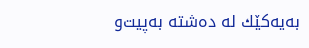به‌یه‌كێك له‌ ده‌شته‌ به‌پیت‌و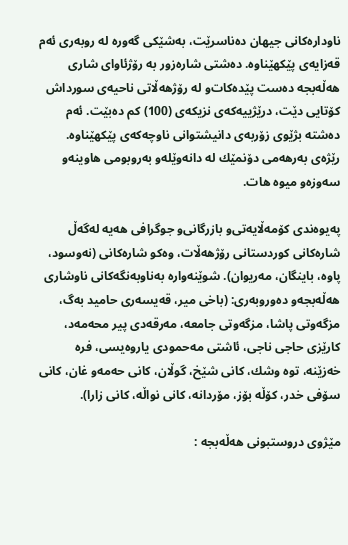ناوداره‌كانی‌ جیهان ده‌ناسرێت، به‌شێكی‌ گه‌وره‌ له‌ روبه‌ری‌ ئه‌م قه‌زایه‌ی‌ پێكهێناوه‌. ده‌شتی‌ شاره‌زور به‌ رۆژئاوای شاری‌ هه‌ڵه‌بجه‌ ده‌ست پێده‌كات‌و له‌ رۆژهه‌ڵاتی‌ ناحیه‌ی‌ سورداش كۆتایی‌ دێت، درێژییه‌كه‌ی‌ نزیكه‌ی‌ (100) كم ده‌بێت. ئه‌م ده‌شته‌ بژێوی‌ زۆربه‌ی‌ دانیشتوانی‌ ناوچه‌كه‌ی‌ پێكهێناوه‌. رێژه‌ی‌ به‌رهه‌می‌ دۆنمێك له‌ دانه‌وێله‌‌و به‌روبومی‌ هاوینه‌‌و سه‌وزه‌‌و میوه‌ هات.

په‌یوه‌ندی كۆمه‌ڵایه‌تی‌‌و بازرگانی‌‌و جوگرافی‌ هه‌یه‌ له‌گه‌ڵ شاره‌كانی‌ كوردستانی‌ رۆژهه‌ڵات، وه‌كو شاره‌كانی‌ (نه‌وسود، پاوه‌، باینگان، مه‌ریوان). شوێنه‌واره‌ به‌ناوبه‌نگه‌كانی‌ ناوشاری‌ هه‌ڵه‌بجه‌‌و ده‌وروبه‌ری‌: (باخی‌ میر، قه‌یسه‌ری‌ حامید به‌گ، مزگه‌وتی‌ پاشا، مزگه‌وتی‌ جامعه‌، مه‌رقه‌دی‌ پیر محه‌مه‌د، كارێزی‌ حاجی‌ ناجی‌، ئاشتی‌ مه‌حمودی‌ یاروه‌یسی‌، فره‌ خه‌زێنه، توه‌ وشك، كانی‌ شێخ، گوڵان، كانی‌ حه‌مه‌و غان، كانی‌ سۆفی‌ خدر، كۆڵه‌ بۆز، مۆردانه‌، كانی‌ نواڵه‌، كانی‌ زارا).

مێژوی‌ دروستبونی‌ هه‌ڵه‌بجه‌ :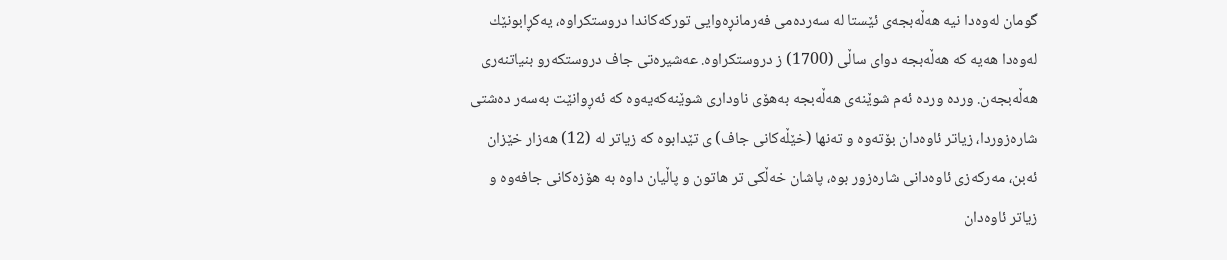گومان له‌وه‌دا نیه‌ هه‌ڵه‌بجه‌ی‌ ئێستا له‌ سه‌رده‌می‌ فه‌رمانڕه‌وایی‌ توركه‌كاندا دروستكراوه‌، یه‌كڕابونێك له‌وه‌دا هه‌یه‌ كه‌ هه‌ڵه‌بجه‌ دوای ساڵی‌ (1700) ز دروستكراوه‌. عه‌شیره‌تی‌ جاف دروستكه‌ر‌و بنیاتنه‌ری‌ هه‌ڵه‌بجه‌ن. ورده‌ ورده‌ ئه‌م شوێنه‌ی‌ هه‌ڵه‌بجه‌ به‌هۆی‌ ناوداری‌ شوێنه‌كه‌یه‌وه‌ كه‌ ئه‌ڕوانێت به‌سه‌ر ده‌شتی‌ شاره‌زوردا، زیاتر ئاوه‌دان بۆته‌وه‌ و ته‌نها (خێڵه‌كانی‌ جاف) ی‌ تێدابوه‌ كه‌ زیاتر له‌ (12) هه‌زار خێزان ئه‌بن، مه‌ركه‌زی‌ ئاوه‌دانی‌ شاره‌زور بوه‌، پاشان خه‌ڵكی‌ تر هاتون و پاڵیان داوه‌ به‌ هۆزه‌كانی‌ جافه‌وه‌ و زیاتر ئاوه‌دان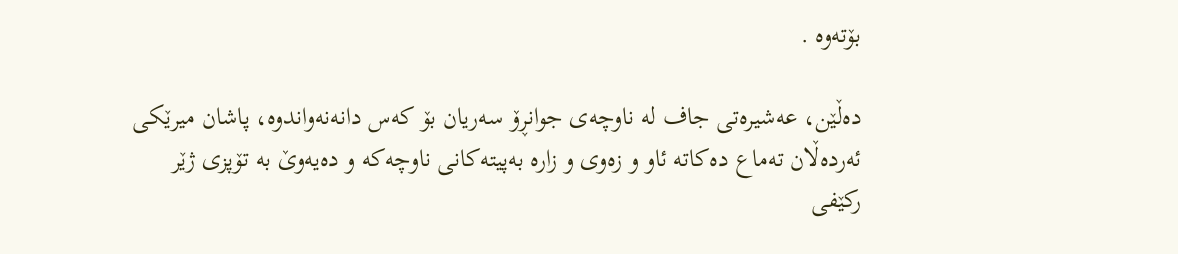بۆته‌وه‌ .

ده‌ڵێن، عه‌شیره‌تی‌ جاف له‌ ناوچه‌ی‌ جوانڕۆ سه‌ریان بۆ كه‌س دانه‌نه‌واندوه‌، پاشان میرێكی‌ ئه‌رده‌ڵان ته‌ماع ده‌كاته‌ ئاو و زه‌وی‌ و زاره‌ به‌پیته‌كانی‌ ناوچه‌كه‌ و ده‌یه‌وێ‌ به‌ تۆپزی‌ ژێر ركێفی‌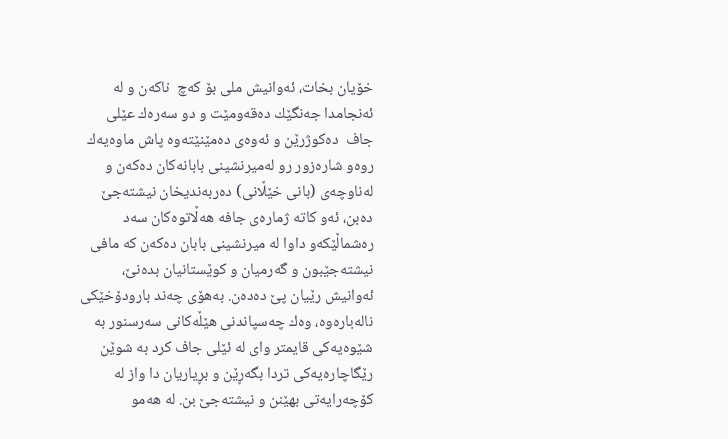خۆیان بخات، ئه‌وانیش ملی‌ بۆ كه‌چ  ناكه‌ن و له‌ ئه‌نجامدا جه‌نگێك ده‌قه‌ومێت و دو سه‌ره‌ك عێلی‌ جاف  ده‌كوژرێن و ئه‌وه‌ی‌ ده‌مێنێته‌وه‌ پاش ماوه‌یه‌ك روه‌و شاره‌زور رو له‌میرنشینی‌ بابانه‌كان دەکەن و له‌ناوچه‌ی‌ (بانی‌ خێڵانی‌) ده‌ربه‌ندیخان نیشته‌جێ‌ ده‌بن، ئه‌و كاته‌ ژماره‌ی‌ جافه‌ هه‌ڵاتوه‌كان سه‌د ره‌شماڵێكه‌و داوا له‌ میرنشینی‌ بابان ده‌كه‌ن كه‌ مافی‌ نیشته‌جێبون و گه‌رمیان و كوێستانیان بده‌نێ‌، ئه‌وانیش رێیان پێ‌ ده‌ده‌ن. به‌هۆی‌ چه‌ند بارودۆخێكی‌ ناله‌باره‌وه‌، وه‌ك چه‌سپاندنی‌ هێڵه‌كانی‌ سه‌رسنور به‌ شێوه‌یه‌كی‌ قایمتر وای‌ له‌ ئێلی‌ جاف كرد به‌ شوێن رێگاچاره‌یه‌كی‌ تردا بگه‌ڕێن و بڕیاریان دا واز له‌ كۆچه‌رایه‌تی‌ بهێنن و نیشته‌جێ‌ بن. له‌ هه‌مو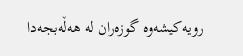رویه‌كیشه‌وه‌ گوزه‌ران له‌ هه‌ڵه‌بجه‌دا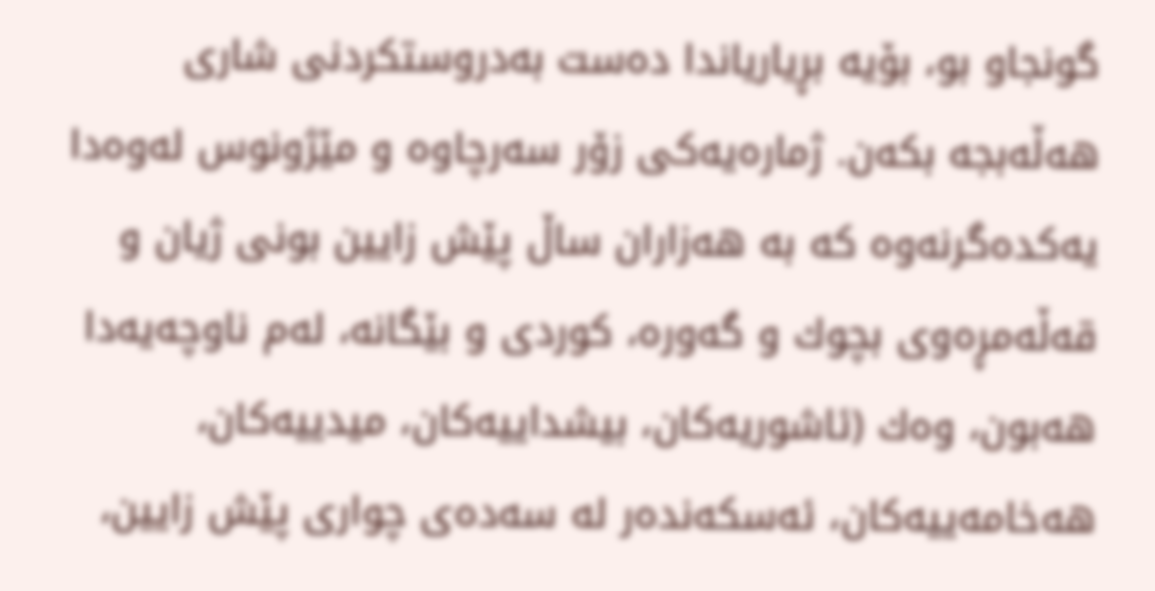گونجاو بو، بۆیه‌ بڕیاریاندا ده‌ست به‌دروستكردنی‌ شاری‌ هه‌ڵه‌بجه‌ بكه‌ن. ژماره‌یه‌كی‌ زۆر سه‌رچاوه‌ و مێژونوس له‌وه‌دا یه‌كده‌گرنه‌وه‌ كه‌ به‌ هه‌زاران ساڵ پێش زایین بونی‌ ژیان و قه‌ڵه‌مڕه‌وی‌ بچوك و گه‌وره‌، كوردی‌ و بێگانه‌، له‌م ناوچه‌یه‌دا هه‌بون، وه‌ك (ئاشوریه‌كان، بیشداییه‌كان، میدییه‌كان، هه‌خامه‌ییه‌كان، ئه‌سكه‌نده‌ر له‌ سه‌ده‌ی‌ چواری‌ پێش زایین،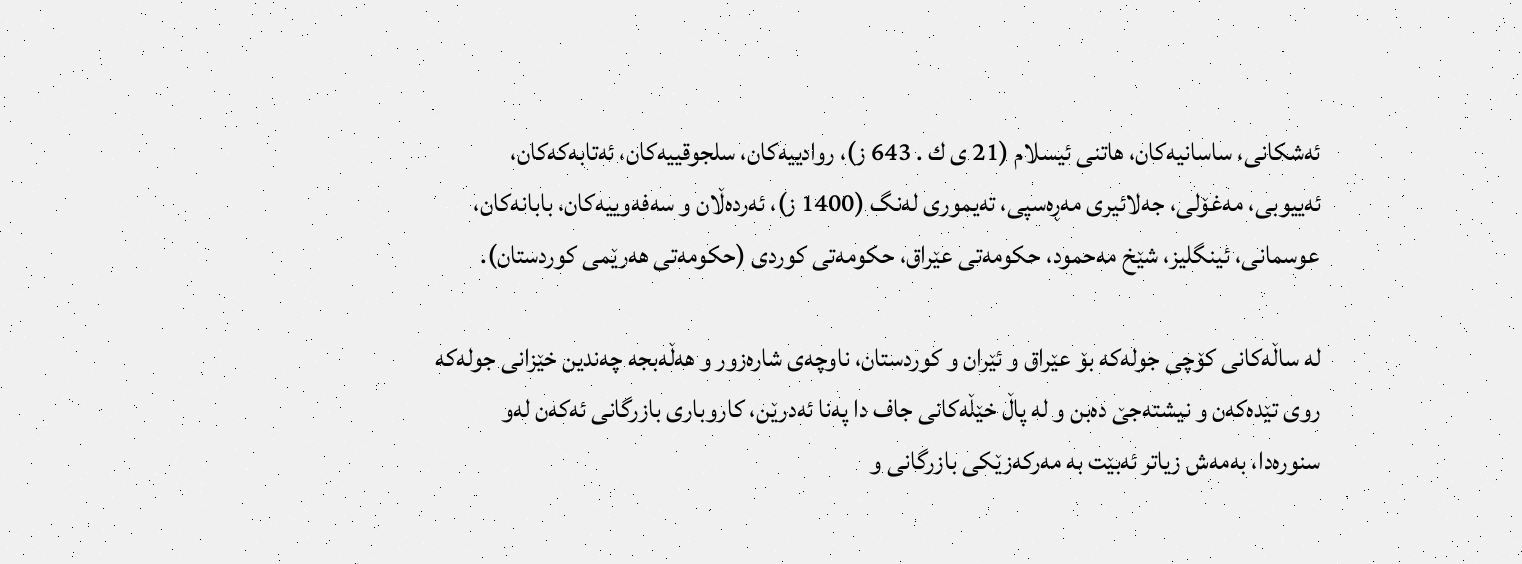ئه‌شكانی‌، ساسانیه‌كان، هاتنی‌ ئیسلام (21 ی‌ ك . 643 ز)، روادییه‌كان، سلجوقییه‌كان، ئه‌تابه‌كه‌كان، ئه‌ییوبی‌، مه‌غۆلی‌، جه‌لائیری‌ مه‌ڕه‌سپی‌، ته‌یموری‌ له‌نگ (1400 ز)، ئه‌رده‌ڵان و سه‌فه‌وییه‌كان، بابانه‌كان، عوسمانی‌، ئینگلیز، شێخ مه‌حمود، حكومه‌تی‌ عێراق، حكومه‌تی‌ كوردی‌ (حكومه‌تی‌ هه‌رێمی‌ كوردستان).

له‌ ساڵه‌كانی‌ كۆچی‌ جوله‌كه‌ بۆ عێراق و ئێران و كوردستان، ناوچه‌ی‌ شاره‌زور و هه‌ڵه‌بجه‌ چه‌ندین خێزانی‌ جوله‌كه‌ روی‌ تێده‌كه‌ن و نیشته‌جێ‌ ده‌بن و له‌ پاڵ خێڵه‌كانی‌ جاف دا په‌نا ئه‌درێن، كاروباری‌ بازرگانی‌ ئه‌كه‌ن له‌و سنوره‌دا، به‌مه‌ش زیاتر ئه‌بێت به‌ مه‌ركه‌زێكی‌ بازرگانی‌ و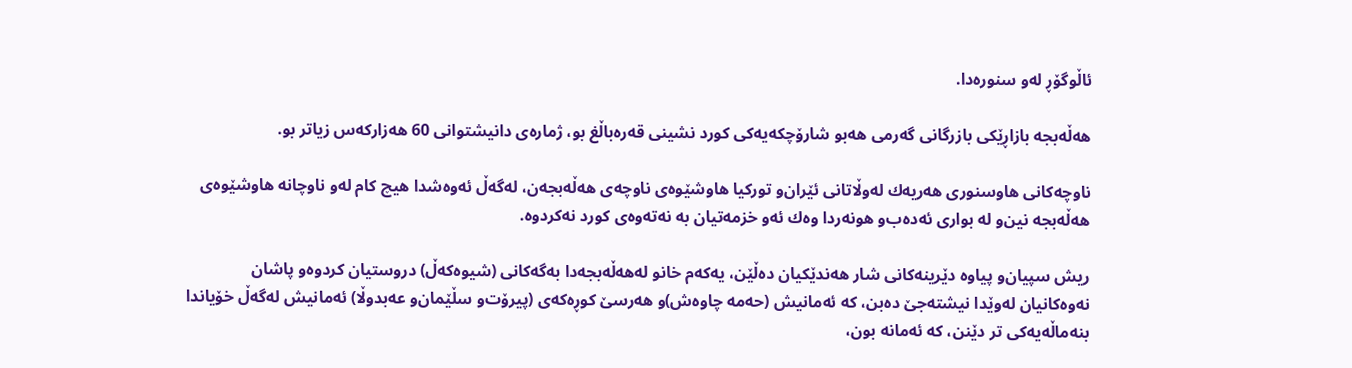ئاڵوگۆڕ له‌و سنوره‌دا.

هه‌ڵه‌بجه‌ بازاڕێكی‌ بازرگانی‌ گه‌رمی‌ هه‌بو شارۆچكه‌یه‌كی‌ كورد نشینی‌ قه‌ره‌باڵغ بو، ژماره‌ی‌ دانیشتوانی‌ 60 هه‌زاركه‌س زیاتر بو.

ناوچه‌كانی‌ هاوسنوری‌ هه‌ریه‌ك له‌وڵاتانی‌ ئێران‌و توركیا هاوشێوه‌ی‌ ناوچه‌ی‌ هه‌ڵه‌بجه‌ن، له‌گه‌ڵ ئه‌وه‌شدا هیچ كام له‌و ناوچانه‌ هاوشێوه‌ی‌ هه‌ڵه‌بجه‌ نین‌و له‌ بواری‌ ئه‌ده‌ب‌و هونه‌ردا وه‌ك ئه‌و خزمه‌تیان به‌ نه‌ته‌وه‌ی‌ كورد نه‌كردوه‌.

ریش سپیان‌و پیاوه‌ دێرینه‌كانی‌ شار هه‌ندێكیان ده‌ڵێن، یه‌كه‌م خانو له‌هه‌ڵه‌بجه‌دا به‌گه‌كانی‌ (شیوه‌كه‌ڵ) دروستیان كردوه‌‌و پاشان نه‌وه‌كانیان له‌وێدا نیشته‌جێ‌ ده‌بن، كه‌ ئه‌مانیش (حه‌مه‌ چاوه‌ش)و هه‌رسێ‌ كوڕه‌كه‌ی‌ (پیرۆت‌و سڵێمان‌و عه‌بدوڵا) ئه‌مانیش له‌گه‌ڵ خۆیاندا بنه‌ماڵه‌یه‌كی‌ تر دێنن، كه‌ ئه‌مانه‌ بون،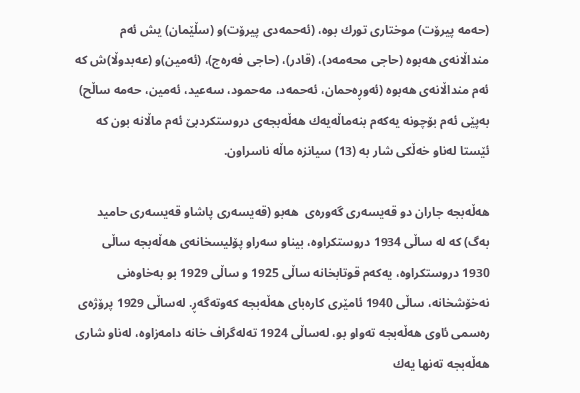(حه‌مه‌ پیرۆت) موختاری‌ تورك بوه‌، (ئه‌حمه‌دی‌ پیرۆت)و (سڵێمان) یش ئه‌م منداڵانه‌ی‌ هه‌بوه‌ (حاجی‌ محه‌مه‌د)، (قادر)، (حاجی‌ فه‌ره‌ج)، (ئه‌مین)و (عه‌بدوڵا)ش كه‌ ئه‌م منداڵانه‌ی‌ هه‌بوه‌ (ئه‌وڕه‌حمان، ئه‌حمه‌د، مه‌حمود، سه‌عید، ئه‌مین، حه‌مه‌ ساڵح) به‌پێی‌ ئه‌م بۆچونه‌ یه‌كه‌م بنه‌ماڵه‌یه‌ك هه‌ڵه‌بجه‌ی‌ دروستكردبێ‌ ئه‌م ماڵانه‌ بون كه‌ ئێستا له‌ناو خه‌ڵكی‌ شار به‌ (13) سیانزه‌ ماڵه‌ ناسراون.

هه‌ڵه‌بجه‌ جاران دو قه‌یسه‌ری‌ گه‌وره‌ی‌  هه‌بو (قه‌یسه‌ری‌ پاشا‌و قه‌یسه‌ری‌ حامید به‌گ) كه‌ له‌ ساڵی‌ 1934 دروستكراوه‌، بینا‌و سه‌را‌و پۆلیسخانه‌ی‌ هه‌ڵه‌بجه‌ ساڵی‌ 1930 دروستكراوه‌، یه‌كه‌م قوتابخانه‌ ساڵی‌ 1925 و ساڵی‌ 1929 بو به‌خاوه‌نی‌ نه‌خۆشخانه‌، ساڵی‌ 1940 ئامێری‌ كاره‌بای هه‌ڵه‌بجه‌ كه‌وته‌گه‌ڕ. له‌ساڵی‌ 1929 پرۆژه‌ی‌ ره‌سمی‌ ئاوی‌ هه‌ڵه‌بجه‌ ته‌واو بو، له‌ساڵی‌ 1924 ته‌له‌گراف خانه‌ دامه‌زاوه‌، له‌ناو شاری‌ هه‌ڵه‌بجه‌ ته‌نها یه‌ك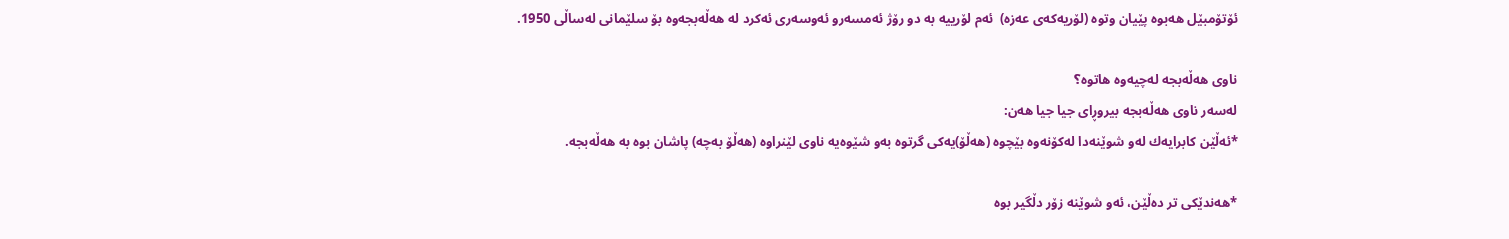ئۆتۆمبێل هه‌بوه‌ پێیان وتوه‌ (لۆریه‌كه‌ی‌ عه‌زه‌)  ئه‌م لۆرییه‌ به‌ دو رۆژ ئه‌مسه‌ر‌و ئه‌وسه‌ری‌ ئه‌كرد له‌ هه‌ڵه‌بجه‌وه‌ بۆ سلێمانی‌ له‌ساڵی‌ 1950.

ناوی‌ هه‌ڵه‌بجه‌ له‌چیه‌وه‌ هاتوه‌؟
له‌سه‌ر ناوی‌ هه‌ڵه‌بجه‌ بیروڕای جیا جیا هه‌ن:
*ئه‌ڵێن كابرایه‌ك له‌و شوێنه‌دا له‌كۆنه‌وه‌ بێچوه‌ (هه‌ڵۆ)یه‌كی گرتوه‌ به‌و شێوه‌یه‌ ناوی‌ لێنراوه‌ (هه‌ڵۆ به‌چه‌) پاشان بوه‌ به‌ هه‌ڵه‌بجه‌.

*هه‌ندێكی‌ تر ده‌ڵێن، ئه‌و شوێنه‌ زۆر دڵگیر بوه‌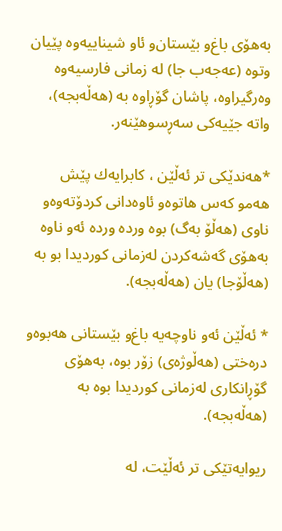به‌هۆی‌ باغ‌و بێستان‌و ئاو شیناییه‌وه‌ پێیان وتوه‌ (عه‌جه‌ب جا) له‌ زمانی‌ فارسیه‌وه‌ وه‌رگیراوه‌، پاشان گۆڕاوه‌ به‌ (هه‌ڵه‌بجه‌)، واته‌ جێیه‌كی‌ سه‌ڕسوهێنه‌ر.

*هه‌ندێكی‌ تر ئه‌ڵێن ، كابرایه‌ك پێش هه‌مو كه‌س هاتوه‌‌و ئاوه‌دانی‌ كردۆته‌وه‌‌و ناوی‌ (هه‌ڵۆ به‌گ) بوه‌ ورده‌ ورده‌ ئه‌و ناوه‌ به‌هۆی‌ گه‌شه‌كردن له‌زمانی‌ كوردیدا بو به‌ (هه‌ڵۆجا) یان (هه‌ڵه‌بجه‌).

* ئه‌ڵێن ئه‌و ناوچه‌یه‌ باغ‌و بێستانی‌ هه‌بوه‌‌و دره‌ختی‌ (هه‌ڵوژه‌ی‌) زۆر بوه‌، به‌هۆی‌ گۆڕانكاری‌ له‌زمانی‌ كوردیدا بوه‌ به‌ (هه‌ڵه‌بجه‌).

ریوایه‌تێكی‌ تر ئه‌ڵێت، له‌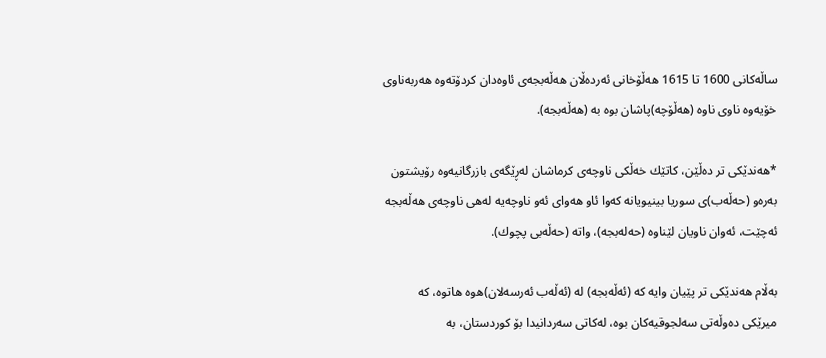ساڵه‌كانی‌ 1600 تا 1615 هه‌ڵۆخانی‌ ئه‌رده‌ڵان هه‌ڵه‌بجه‌ی‌ ئاوه‌دان كردۆته‌وه‌ هه‌ربه‌ناوی‌ خۆیه‌وه‌ ناوی‌ ناوه‌ (هه‌ڵۆچه‌)پاشان بوه‌ به‌ (هه‌ڵه‌بجه‌).

*هه‌ندێكی‌ تر ده‌ڵێن، كاتێك خه‌ڵكی‌ ناوچه‌ی‌ كرماشان له‌ڕێگه‌ی‌ بازرگانیه‌وه‌ رۆیشتون به‌ره‌و (حه‌ڵه‌ب)ی‌ سوریا بینیویانه‌ كه‌وا ئاو هه‌وای‌ ئه‌و ناوچه‌یه‌ له‌هی‌ ناوچه‌ی‌ هه‌ڵه‌بجه‌ ئه‌چێت، ئه‌وان ناویان لێناوه‌ (حه‌له‌بجه‌)، واته‌ (حه‌ڵه‌بی‌ پچوك).

به‌ڵام هه‌ندێكی‌ تر پێیان وایه‌ كه‌ (ئه‌ڵه‌بجه‌) له‌ (ئه‌ڵه‌ب ئه‌رسه‌لان)ه‌وه‌ هاتوه‌، كه‌ میرێكی‌ ده‌وڵه‌تی‌ سه‌لجوقیه‌كان بوه‌، له‌كاتی‌ سه‌ردانیدا بۆ كوردستان، به‌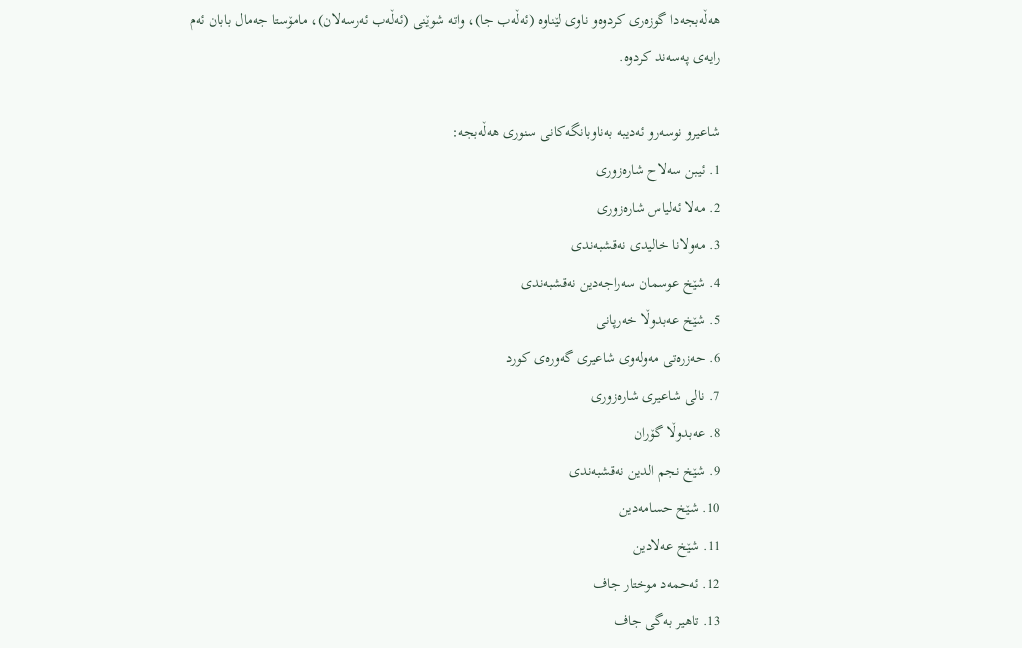هه‌ڵه‌بجه‌دا گوزه‌ری‌ كردوه‌‌و ناوی‌ لێناوه‌ (ئه‌ڵه‌ب جا)، واته‌ شوێنی‌ (ئه‌ڵه‌ب ئه‌رسه‌لان)، مامۆستا جه‌مال بابان ئه‌م رایه‌ی په‌سه‌ند كردوه‌.

شاعیر‌و نوسه‌ر‌و ئه‌دیبه‌ به‌ناوبانگه‌كانی‌ سنوری‌ هه‌ڵه‌بجه‌:
1. ئیبن سه‌لاح شاره‌زوری‌
2. مه‌لا ئه‌لیاس شاره‌زوری‌
3. مه‌ولانا خالیدی‌ نه‌قشبه‌ندی‌
4. شێخ عوسمان سه‌راجه‌دین نه‌قشبه‌ندی‌
5. شێخ عه‌بدوڵا خه‌رپانی‌
6. حه‌زره‌تی‌ مه‌وله‌وی‌ شاعیری‌ گه‌وره‌ی‌ كورد
7. نالی‌ شاعیری‌ شاره‌زوری‌
8. عه‌بدوڵا گۆران
9. شێخ نجم الدین نه‌قشبه‌ندی‌
10. شێخ حسامه‌دین
11. شێخ عەلادین
12. ئه‌حمه‌د موختار جاف
13. تاهیر به‌گی‌ جاف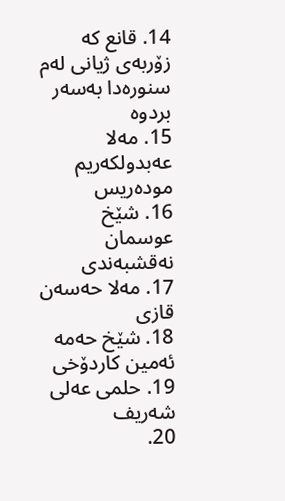14. قانع كه‌ زۆربه‌ی‌ ژیانی‌ له‌م سنوره‌دا به‌سه‌ر بردوه‌
15. مه‌لا عه‌بدولكه‌ریم موده‌ریس
16. شێخ عوسمان نه‌قشبه‌ندی‌
17. مه‌لا حه‌سه‌ن قازی‌
18. شێخ حه‌مه‌ ئه‌مین كاردۆخی‌
19. حلمی‌ عه‌لی‌ شه‌ریف
20.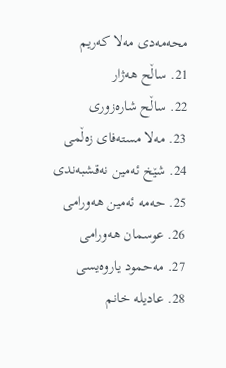محه‌مه‌دی‌ مه‌لا كه‌ریم
21. ساڵح هه‌ژار
22. ساڵح شاره‌زوری‌
23. مه‌لا مسته‌فای‌ زه‌ڵمی‌
24. شێخ ئه‌مین نه‌قشبه‌ندی‌
25. حه‌مه‌ ئه‌مین هه‌ورامی‌
26. عوسمان هه‌ورامی‌
27. مه‌حمود یاروه‌یسی‌
28. عادیله‌ خانم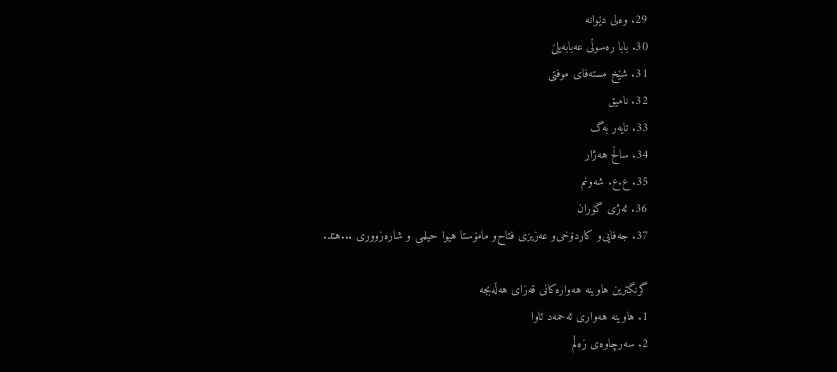29. وه‌لی‌ دێوانه‌
30. بابا ره‌سوڵی‌ عه‌بابه‌یلێ‌
31. شێخ مسته‌فای‌ موفتی‌
32. نامیق
33. تایه‌ر به‌گ
34. ساڵح هه‌ژار
35. ع.ع. شه‌ونم
36. ئه‌ژی‌ گۆران
37. جه‌فایی‌‌و كاردۆخی‌‌و عه‌زیزی‌ فتاح‌و مامۆستا هیوا حیلمی‌ و شاره‌زووری‌ ...هتد.

گرنگترین هاوینه‌ هه‌واره‌كانی‌ قه‌زای‌ هه‌ڵه‌بجه‌
1. هاوینه‌ هه‌واری‌ ئه‌حمه‌د ئاوا
2. سه‌رچاوه‌ی‌ زه‌ڵم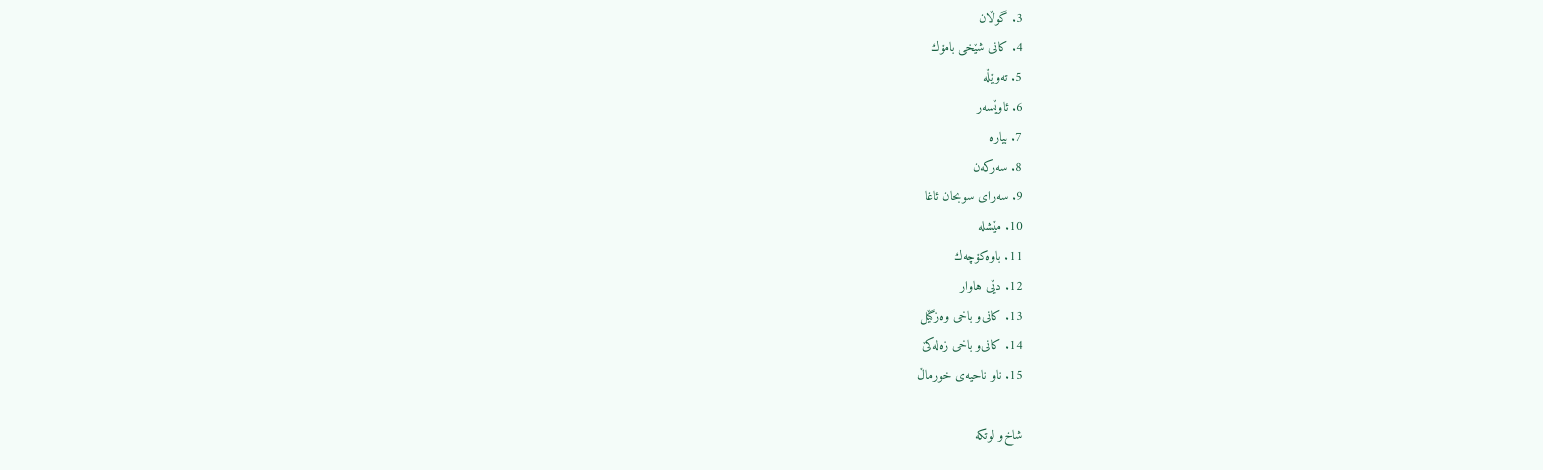3. گوڵان
4. كانی‌ شێخی‌ بامۆك
5. ته‌وێڵه‌
6. ئاوێسه‌ر
7. بیاره‌
8. سه‌ركه‌ن
9. سه‌رای‌ سوبحان ئاغا
10. مێشله‌
11. باوه‌كۆچه‌ك
12. دێی‌ هاوار
13. كانی‌‌و باخی‌ وه‌زگێل
14. كانی‌‌و باخی‌ زه‌له‌كێ‌
15. ناو ناحیه‌ی‌ خورماڵ

شاخ‌و لوتكه‌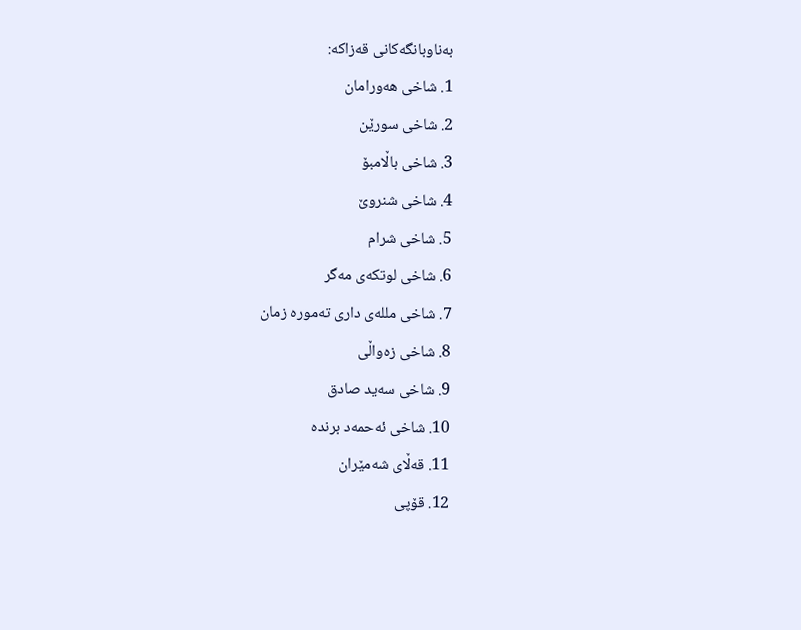به‌ناوبانگه‌كانی‌ قه‌زاكه‌:
1. شاخی‌ هه‌ورامان
2. شاخی‌ سورێن
3. شاخی‌ باڵامبۆ
4. شاخی‌ شنروێ‌
5. شاخی‌ شرام
6. شاخی‌ لوتكه‌ی‌ مه‌گر
7. شاخی‌ ملله‌ی‌ داری‌ ته‌موره‌ زمان
8. شاخی‌ زه‌واڵی‌
9. شاخی‌ سه‌ید صادق
10. شاخی ئه‌حمه‌د برنده‌
11. قه‌ڵای‌ شه‌مێران
12. قۆپی‌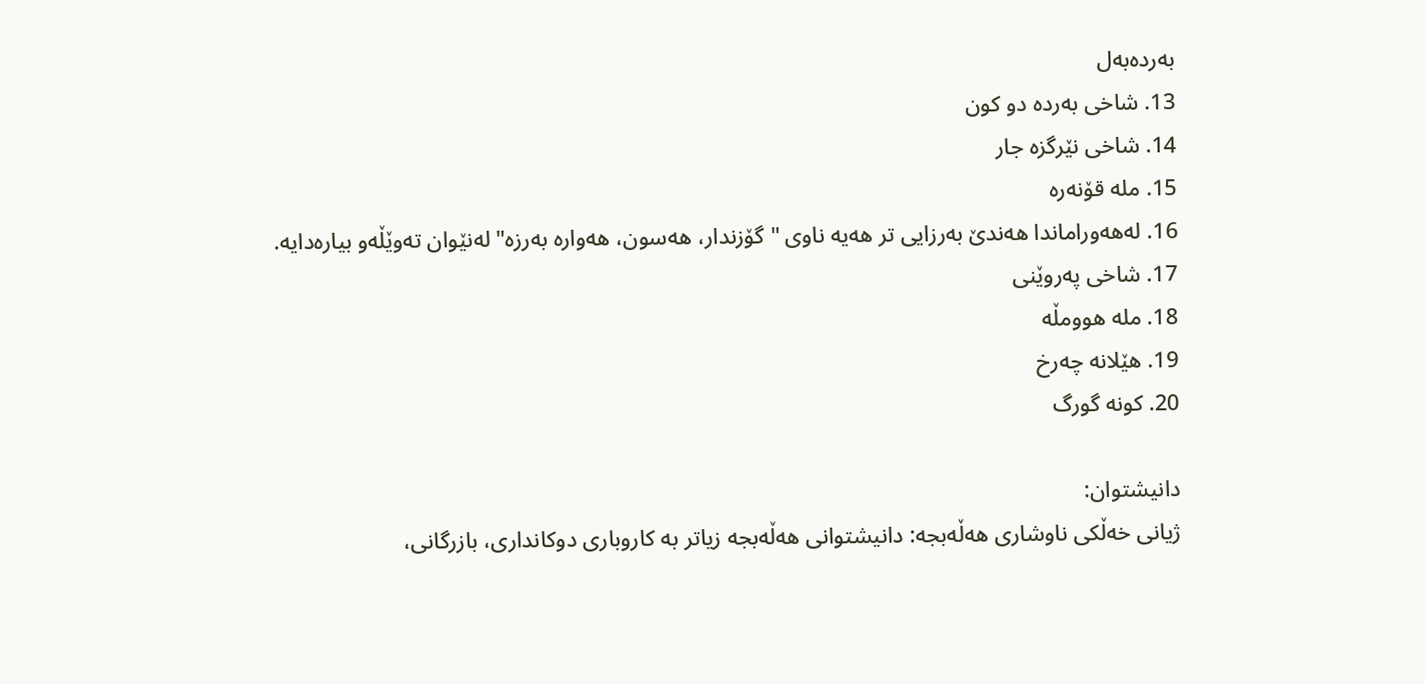به‌رده‌به‌ل
13. شاخی‌ به‌رده‌ دو كون
14. شاخی‌ نێرگزه‌ جار
15. مله‌ قۆنه‌ره‌
16. له‌هه‌وراماندا هه‌ندێ‌ به‌رزایی‌ تر هه‌یه‌ ناوی‌ "گۆزندار، هه‌سون، هه‌واره‌ به‌رزه‌" له‌نێوان ته‌وێڵه‌و بیاره‌دایه‌.
17. شاخی‌ په‌روێنی‌
18. مله‌ هوومڵه‌
19. هێلانه‌ چه‌رخ
20. كونه‌ گورگ

دانیشتوان:
ژیانی‌ خه‌ڵكی‌ ناوشاری‌ هه‌ڵه‌بجه‌: دانیشتوانی‌ هه‌ڵه‌بجه‌ زیاتر به‌ كاروباری‌ دوكانداری‌، بازرگانی‌،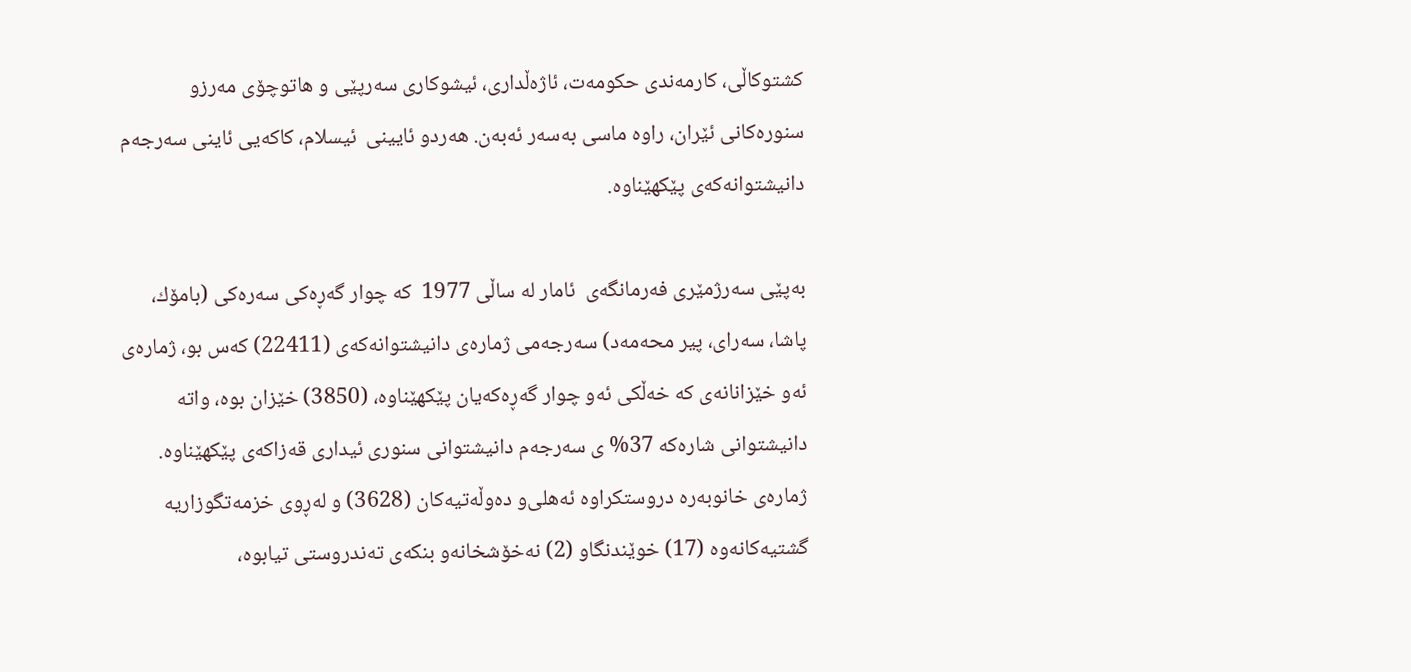كشتوكاڵی‌، كارمه‌ندی‌ حكومه‌ت، ئاژه‌ڵداری‌، ئیشوكاری‌ سه‌رپێی‌ ‌و هاتوچۆی‌ مه‌رز‌و سنوره‌كانی‌ ئێران، راوه‌ ماسی‌ به‌سه‌ر ئه‌به‌ن. هه‌ردو ئایینی‌  ئیسلام، كاكه‌یی‌ ئاینی‌ سه‌رجه‌م دانیشتوانه‌كه‌ی‌ پێكهێناوه‌.

به‌پێی‌ سه‌رژمێری‌ فه‌رمانگه‌ی‌  ئامار له‌ ساڵی‌ 1977  كه ‌چوار گه‌ڕه‌كی‌ سه‌ره‌كی‌ (بامۆك، پاشا، سه‌رای‌، پیر محه‌مه‌د) سه‌رجه‌می‌ ژماره‌ی‌ دانیشتوانه‌كه‌ی‌ (22411) كه‌س بو، ژماره‌ی‌ ئه‌و خێزانانه‌ی‌ كه‌ خه‌ڵكی‌ ئه‌و چوار گه‌ڕه‌كه‌یان پێكهێناوه‌، (3850) خێزان بوه‌، واته‌ دانیشتوانی‌ شاره‌كه‌ 37% ی‌ سه‌رجه‌م دانیشتوانی‌ سنوری‌ ئیداری‌ قه‌زاكه‌ی‌ پێكهێناوه‌. ژماره‌ی‌ خانوبه‌ره‌ دروستكراوه‌ ئه‌هلی‌‌و ده‌وڵه‌تیه‌كان (3628) و له‌ڕوی‌ خزمه‌تگوزاریه‌ گشتیه‌كانه‌وه‌ (17) خوێندنگاو (2) نه‌خۆشخانه‌و بنكه‌ی‌ ته‌ندروستی‌ تیابوه‌،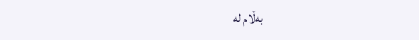به‌ڵام له‌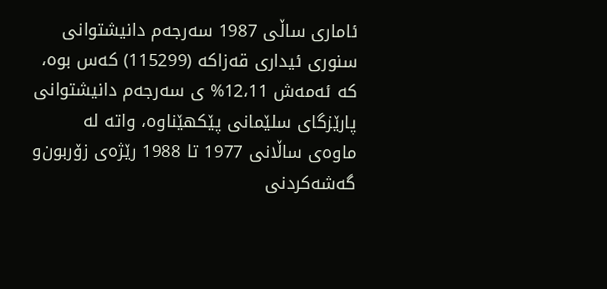ئاماری‌ ساڵی‌ 1987 سه‌رجه‌م دانیشتوانی‌ سنوری‌ ئیداری‌ قه‌زاكه‌ (115299) كه‌س بوه‌، كه ‌ئه‌مه‌ش 12،11% ی سه‌رجه‌م دانیشتوانی‌ پارێزگای‌ سلێمانی‌ پێكهێناوه‌، واته‌ له‌ ماوه‌ی‌ ساڵانی‌ 1977 تا 1988 رێژه‌ی‌ زۆربون‌و گه‌شه‌كردنی‌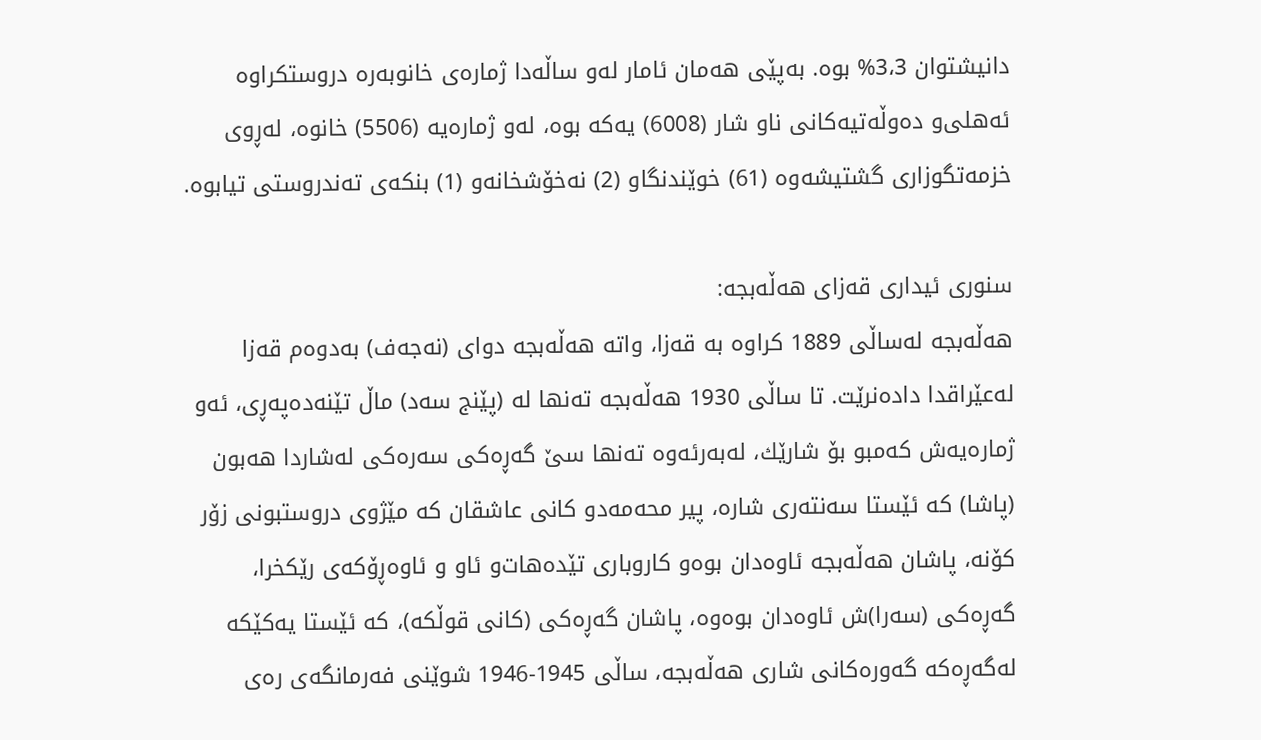دانیشتوان 3،3% بوه‌. به‌پێی‌ هه‌مان ئامار له‌و ساڵه‌دا ژماره‌ی‌ خانوبه‌ره‌ دروستكراوه‌ ئه‌هلی‌‌و ده‌وڵه‌تیه‌كانی‌ ناو شار (6008) یه‌كه‌ بوه‌، له‌و ژماره‌یه‌ (5506) خانوه‌، له‌ڕوی‌ خزمه‌تگوزاری‌ گشتیشه‌وه‌ (61) خوێندنگاو (2) نه‌خۆشخانه‌و (1) بنكه‌ی‌ ته‌ندروستی‌ تیابوه‌.

سنوری‌ ئیداری‌ قه‌زای‌ هه‌ڵه‌بجه‌:
هه‌ڵه‌بجه‌ له‌ساڵی‌ 1889 كراوه‌ به‌ قه‌زا، واته‌ هه‌ڵه‌بجه‌ دوای‌ (نه‌جه‌ف) به‌دوه‌م قه‌زا له‌عێراقدا داده‌نرێت. تا ساڵی‌ 1930 هه‌ڵه‌بجه‌ ته‌نها له‌ (پێنج سه‌د) ماڵ تێنه‌ده‌په‌ڕی‌، ئه‌و ژماره‌یه‌ش كه‌مبو بۆ شارێك، له‌به‌رئه‌وه‌ ته‌نها سێ‌ گه‌ڕه‌كی‌ سه‌ره‌كی‌ له‌شاردا هه‌بون (پاشا) كه‌ ئێستا سه‌نته‌ری‌ شاره‌، پیر محه‌مه‌د‌و كانی‌ عاشقان كه‌ مێژوی‌ دروستبونی‌ زۆر كۆنه‌، پاشان هه‌ڵه‌بجه‌ ئاوه‌دان بوه‌‌و كاروباری‌ تێده‌هات‌و ئاو و ئاوه‌ڕۆكه‌ی‌ رێكخرا، گه‌ڕه‌كی‌ (سه‌را)ش ئاوه‌دان بوه‌وه‌، پاشان گه‌ڕه‌كی‌ (كانی‌ قوڵكه‌)، كه‌ ئێستا یه‌كێكه‌ له‌گه‌ڕه‌كه‌ گه‌وره‌كانی‌ شاری‌ هه‌ڵه‌بجه‌، ساڵی‌ 1945-1946 شوێنی‌ فه‌رمانگه‌ی‌ ره‌ی‌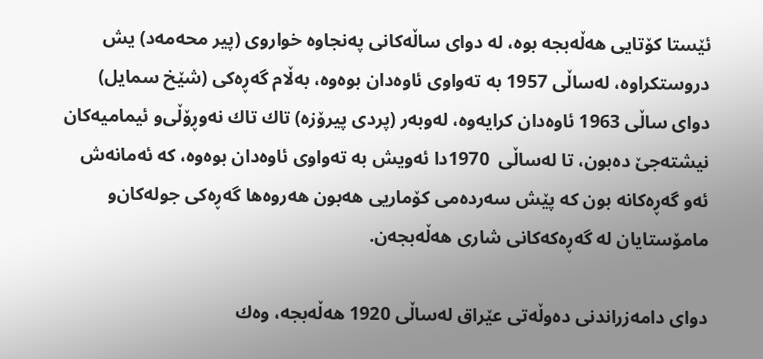ئێستا كۆتایی‌ هه‌ڵه‌بجه‌ بوه‌، له‌ دوای‌ ساڵه‌كانی‌ په‌نجاوه‌ خواروی‌ (پیر محه‌مه‌د) یش دروستكراوه‌، له‌ساڵی‌ 1957 به‌ ته‌واوی‌ ئاوه‌دان بوه‌وه‌، به‌ڵام گه‌ڕه‌كی‌ (شێخ سمایل) دوای‌ ساڵی‌ 1963 ئاوه‌دان كرایه‌وه‌، له‌وبه‌ر (پردی‌ پیرۆزه‌) تاك تاك نه‌وڕۆڵی‌‌و ئیمامیه‌كان نیشته‌جێ‌ ده‌بون، تا له‌ساڵی‌  1970دا ئه‌ویش به‌ ته‌واوی‌ ئاوه‌دان بوه‌وه‌، كه‌ ئه‌مانه‌ش ئه‌و گه‌ڕه‌كانه‌ بون كه‌ پێش سه‌رده‌می‌ كۆماریی‌ هه‌بون هه‌روه‌ها گه‌ڕه‌كی‌ جوله‌كان‌و مامۆستایان له‌ گه‌ڕه‌كه‌كانی‌ شاری‌ هه‌ڵه‌بجه‌ن.

دوای‌ دامه‌زراندنی‌ ده‌وڵه‌تی‌ عێراق له‌ساڵی‌ 1920 هه‌ڵه‌بجه‌، وه‌ك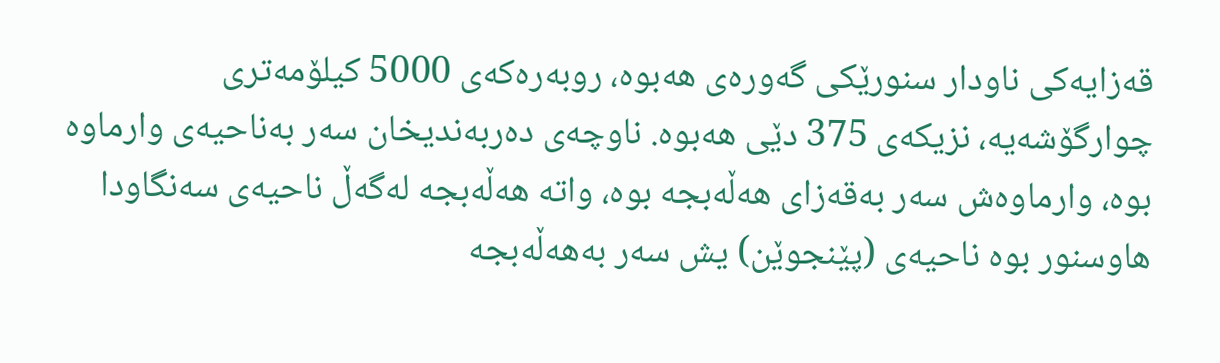قه‌زایه‌كی‌ ناودار سنورێكی‌ گه‌وره‌ی‌ هه‌بوه‌، روبه‌ره‌كه‌ی‌ 5000 كیلۆمه‌تری چوارگۆشه‌یه‌، نزیكه‌ی‌ 375 دێی‌ هه‌بوه‌. ناوچه‌ی‌ ده‌ربه‌ندیخان سه‌ر به‌ناحیه‌ی‌ وارماوه‌ بوه‌، وارماوه‌ش سه‌ر به‌قه‌زای‌ هه‌ڵه‌بجه‌ بوه‌، واته‌ هه‌ڵه‌بجه‌ له‌گه‌ڵ ناحیه‌ی‌ سه‌نگاودا هاوسنور بوه‌ ناحیه‌ی‌ (پێنجوێن) یش سه‌ر به‌هه‌ڵه‌بجه‌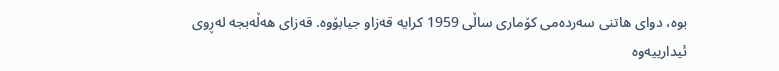بوه، دوای‌ هاتنی‌ سه‌رده‌می‌ كۆماری‌ ساڵی‌ 1959 كرایه‌ قه‌زا‌و جیابۆوه‌. قه‌زای‌ هه‌ڵه‌بجه‌ له‌ڕوی‌ ئیدارییه‌وه‌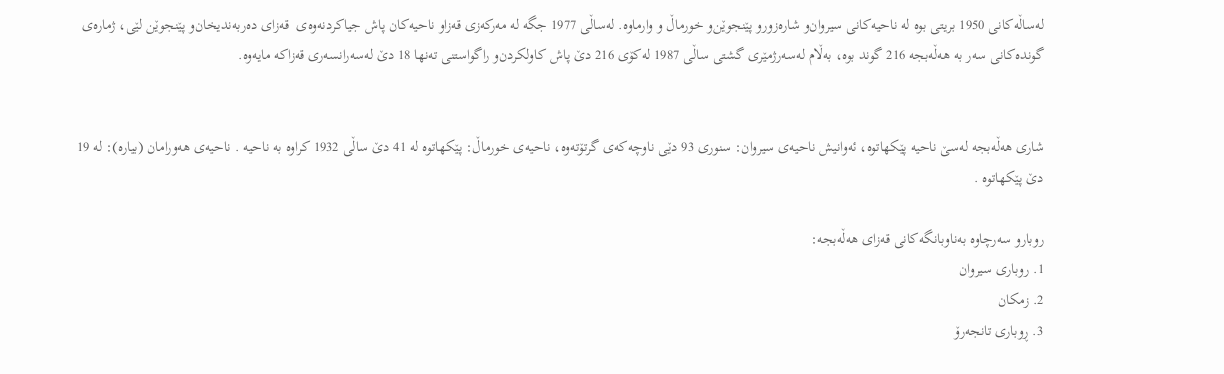له‌ساڵه‌كانی‌ 1950 بریتی‌ بوه‌ له‌ ناحیه‌كانی‌ سیروان‌و شاره‌زور‌و پێنجوێن‌و خورماڵ و وارماوه‌. له‌ساڵی‌ 1977 جگه‌ له‌ مه‌ركه‌زی‌ قه‌زا‌و ناحیه‌كان پاش جیاكردنه‌وه‌ی‌  قه‌زای‌ ده‌ربه‌ندیخان‌و پێنجوێن لێی‌، ژماره‌ی‌ گونده‌كانی‌ سه‌ر به‌ هه‌ڵه‌بجه‌ 216 گوند بوه‌، به‌ڵام له‌سه‌رژمێری‌ گشتی‌ ساڵی‌ 1987 له‌كۆی‌ 216 دێ‌ پاش كاولكردن‌و راگواستنی‌ ته‌نها 18 دێ‌ له‌سه‌رانسه‌ری‌ قه‌زاكه‌ مایه‌وه‌.


شاری‌ هه‌ڵه‌بجه‌ له‌سێ‌ ناحیه‌ پێكهاتوه‌، ئه‌وانیش ناحیه‌ی‌ سیروان: سنوری‌ 93 دێی‌ ناوچه‌كه‌ی‌ گرتۆته‌وه‌، ناحیه‌ی‌ خورماڵ: پێكهاتوه‌ له‌ 41 دێ‌ ساڵی‌ 1932 كراوه‌ به‌ ناحیه‌ . ناحیه‌ی‌ هه‌ورامان (بیاره‌): له‌ 19 دێ‌ پێكهاتوه‌ .

روبارو سه‌رچاوه‌ به‌ناوبانگه‌كانی‌ قه‌زای‌ هه‌ڵه‌بجه‌:
1. روباری‌ سیروان
2. زمكان
3. ڕوباری‌ تانجه‌رۆ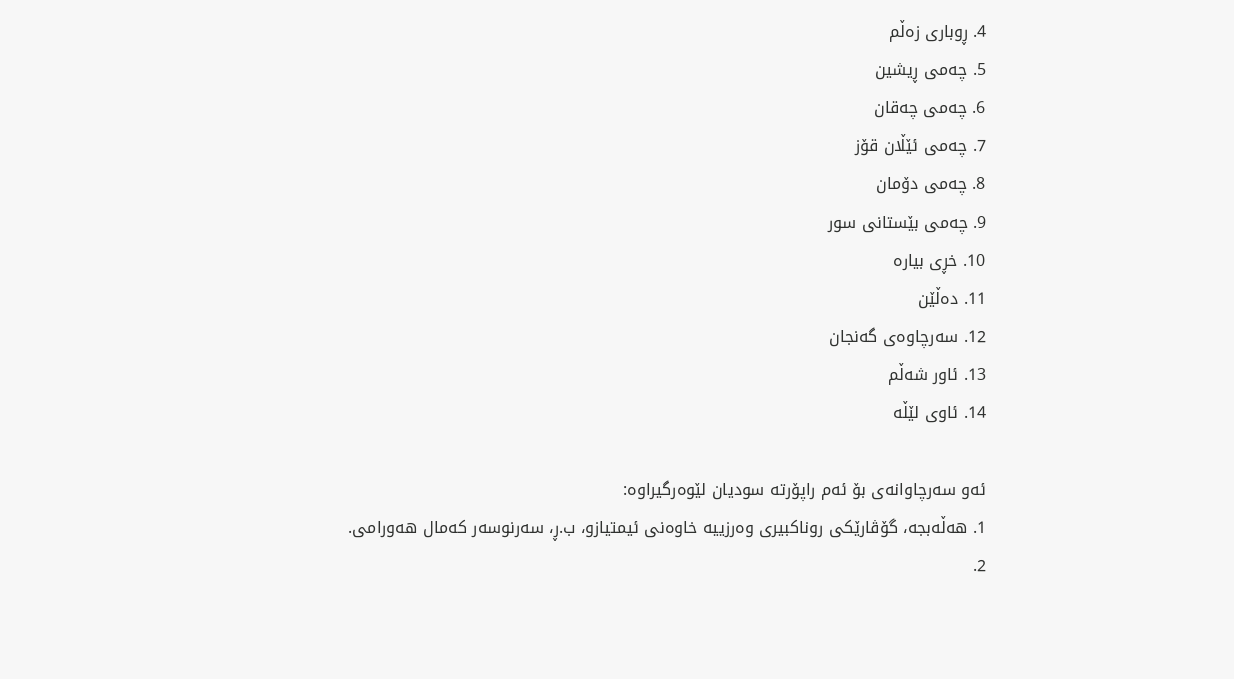4. ڕوباری‌ زه‌ڵم
5. چه‌می‌ ڕیشین
6. چه‌می‌ چه‌قان
7. چه‌می‌ ئێڵان قۆز
8. چه‌می‌ دۆمان
9. چه‌می‌ بێستانی‌ سور
10. خڕی‌ بیاره‌
11. ده‌ڵێن
12. سه‌رچاوه‌ی‌ گه‌نجان
13. ئاور شه‌ڵم
14. ئاوی‌ لێڵه‌

ئه‌و سه‌رچاوانه‌ی بۆ ئه‌م راپۆرته‌ سودیان لێوه‌رگیراوه‌:
1. هه‌ڵه‌بجه‌، گۆڤارێكی‌ روناكبیری‌ وه‌رزییه‌ خاوه‌نی‌ ئیمتیازو، ب.ڕ، سه‌رنوسه‌ر كه‌مال هه‌ورامی‌.
2.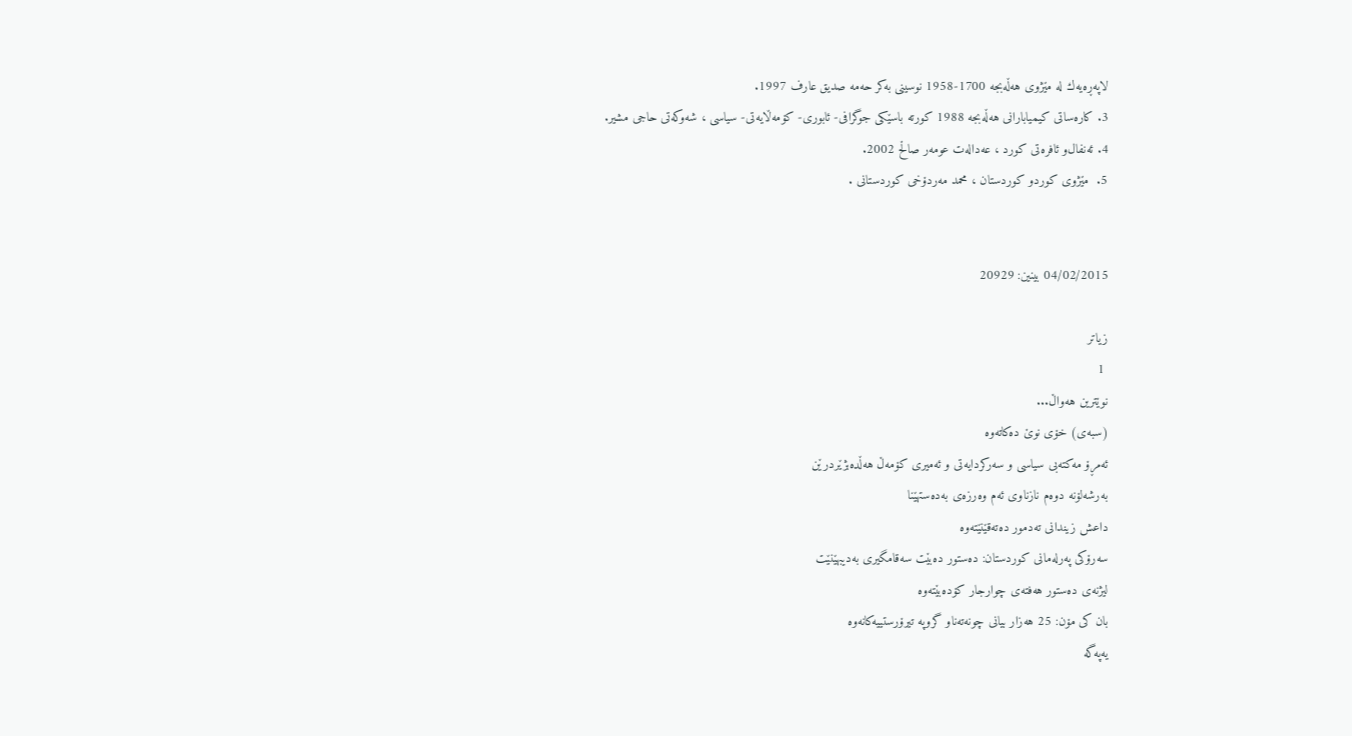لاپه‌ڕه‌یه‌ك له‌ مێژوی‌ هه‌ڵه‌بجه‌ 1700-1958 نوسینی‌ به‌كر حه‌مه‌ صدیق عارف 1997.
3. كاره‌ساتی‌ كیمیابارانی‌ هه‌ڵه‌بجه‌ 1988 كورته‌ باسێكی‌ جوگرافی‌- ئابوری‌- كۆمه‌ڵایه‌تی‌- سیاسی‌ ، شه‌وكه‌تی‌ حاجی‌ مشیر.
4. ئه‌نفال‌و ئافره‌تی‌ كورد ، عه‌داله‌ت عومه‌ر صاڵح 2002.
5.  مێژوی‌ كوردو كوردستان ، محمد مه‌ردۆخی‌ كوردستانی‌ .


04/02/2015 بینین: 20929

زیاتر
 1
نوێترین هه‌واڵ...
(سبەى) خۆى نوێ دەکاتەوە
ئه‌مڕۆ مه‌كته‌بی‌ سیاسی‌ و سه‌ركردایه‌تی‌ و ئه‌میری‌ كۆمه‌ڵ هەڵدەبژێردرێن
به‌رشه‌لۆنه‌ دوه‌م نازناوی ئه‌م وه‌رزه‌ی به‌ده‌ستهێنا
داعش زیندانی تەدمور دەتەقێنێتەوە
سەرۆكی پەرلەمانی كوردستان: دەستور دەبێت سەقامگیری بەدیبهێنێت
لیژنەی دەستور هەفتەی چوارجار كۆدەبێتەوە
بان كی مۆن: 25 هەزار بیانی چونەتەناو گروپە تیرۆرستییەكانەوە
یەپەگە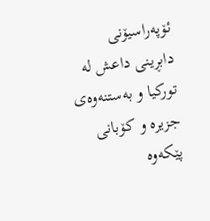ئۆپەراسیۆنی دابڕینی داعش لە تورکیا و بەستنەوەی جزیرە و کۆبانی پێکەوە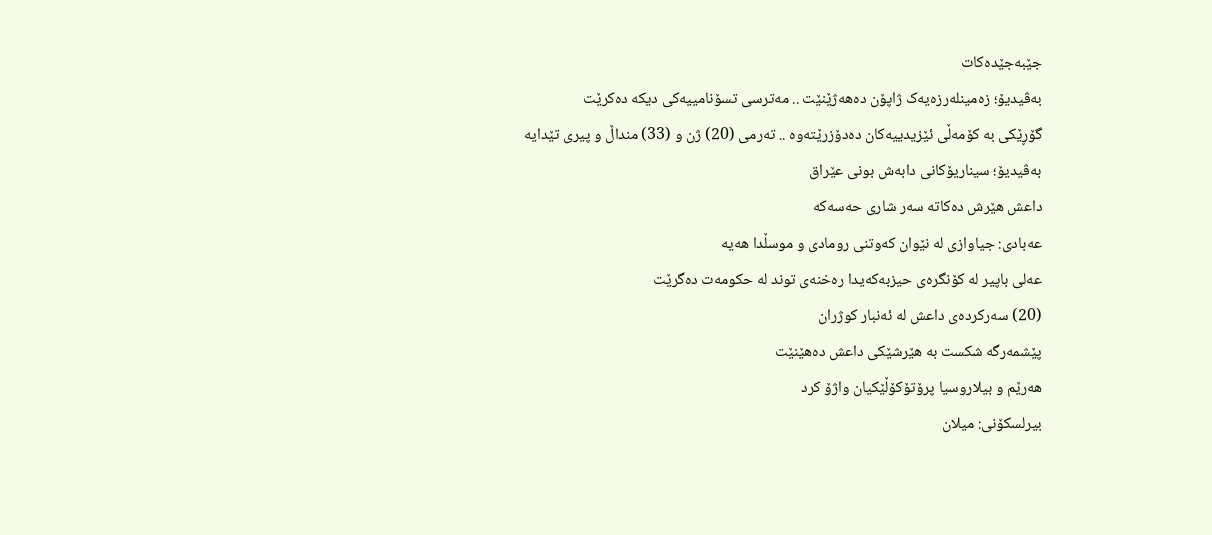جێبەجێدەکات
بەڤیدیۆ؛ زەمینلەرزەیەک ژاپۆن دەهەژێنێت .. مەترسی تسۆنامییەکی دیکە دەکرێت
گۆڕێکی بە کۆمەڵی ئێزیدییەکان دەدۆزرێتەوە .. تەرمی (20) ژن و (33) منداڵ و پیری تێدایە
بەڤیدیۆ؛ سیناریۆکانی دابەش بونی عێراق
داعش هێرش دەکاتە سەر شاری حەسەکە
عه‌بادی: جیاوازی له‌ نێوان کەوتنی رومادی و موسڵدا هه‌یه‌
عەلی باپیر لە کۆنگرەی حیزبەکەیدا رەخنەی توند لە حکومەت دەگرێت
(20) سه‌ركرده‌ی داعش لە ئەنبار کوژران
پێشمەرگە شكست بە هێرشێكی داعش دەهێنێت
هەرێم و بیلاروسیا پرۆتۆکۆڵێکیان واژۆ کرد
بیرلسكۆنی: میلان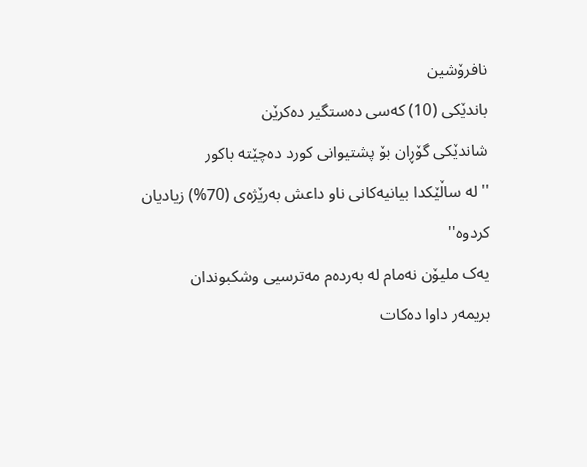نافرۆشین
باندێکی (10) کەسى دەستگیر دەکرێن
شاندێکى گۆڕان بۆ پشتیوانی کورد دەچێتە باکور
''لە ساڵێکدا بیانیه‌كانی ناو داعش بەرێژەى (70%) زیادیان کردوە''
یەک ملیۆن نەمام لە بەردەم مەترسیی وشکبوندان
بریمه‌ر داوا دەکات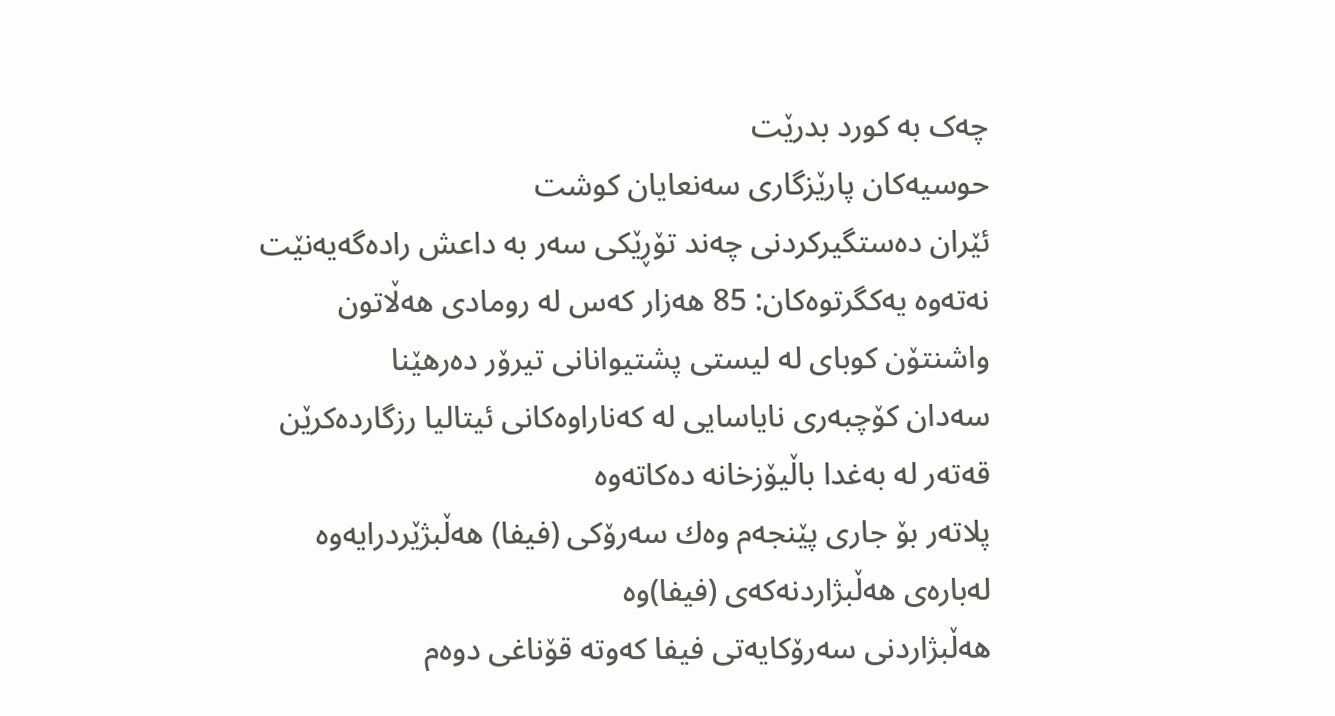چەک بە کورد بدرێت
حوسیەکان پارێزگارى سەنعایان کوشت
ئێران دەستگیرکردنى چه‌ند تۆڕێكی‌ سه‌ر به‌ داعش رادەگەیەنێت
نەتەوە یەكگرتوەكان: 85 هەزار كەس لە رومادی هەڵاتون
واشنتۆن كوبای لە لیستی پشتیوانانی تیرۆر دەرهێنا
سەدان كۆچبەری نایاسایی لە كەناراوەكانی ئیتالیا رزگاردەكرێن
قەتەر لە بەغدا باڵیۆزخانە دەكاتەوە
پلاتەر بۆ جاری پێنجەم وەك سەرۆكی (فیفا) هەڵبژێردرایەوە
لەبارەی هەڵبژاردنەكەی (فیفا)وە
هەڵبژاردنی سەرۆكایەتی فیفا كەوتە قۆناغی دوەم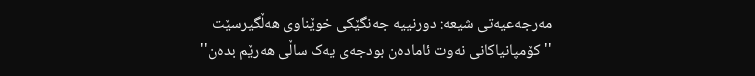مەرجەعیەتی شیعە: دورنییە جەنگێكی خوێناوی هەڵگیرسێت
''کۆمپانیاکانی نەوت ئامادەن بودجەی یەک ساڵی هەرێم بدەن''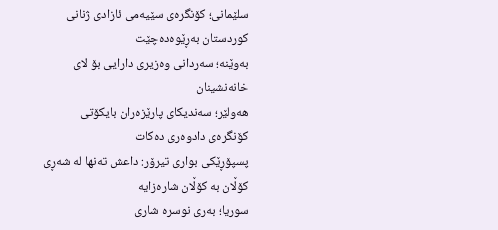سلێمانی؛ كۆنگرەی سێیەمی ئازادی ژنانی كوردستان بەڕێوەدەچێت
بەوێنە؛ سەردانی وەزیری دارایی بۆ لای خانەنشینان
هەولێر؛ سەندیكای پارێزەران بایكۆتی كۆنگرەی دادوەری دەكات
پسپۆڕێكی بواری تیرۆر: داعش تەنها لە شەڕی كۆڵان بە كۆڵان شارەزایە
سوریا؛ بەری نوسرە شاری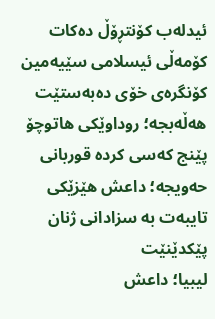ئیدلەب كۆنتڕۆڵ دەكات
كۆمەڵی ئیسلامی سێیەمین كۆنگرەی خۆی دەبەستێت
هەڵەبجە؛ روداوێکی هاتوچۆ پێنج کەسی کردە قوربانی
حەویجە؛ داعش هێزێكی تایبەت بە سزادانی ژنان پێكدێنێت
لیبیا؛ داعش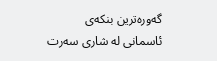گەورەترین بنكەی ئاسمانی لە شاری سەرت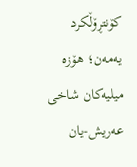کۆنتڕۆڵکرد
یەمەن؛ هۆزە میلیەكان شاخی عەریش-یان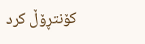كۆنتڕۆڵ كرد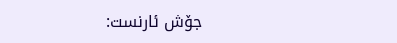جۆش ئارنست: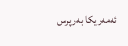ئەمەریكا بەرپرس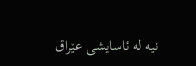نیە لە ئاسایشی عێراق